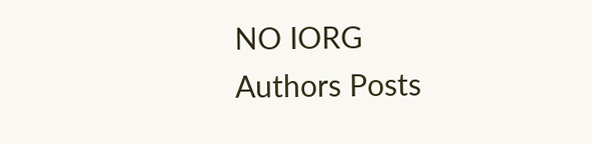NO IORG
Authors Posts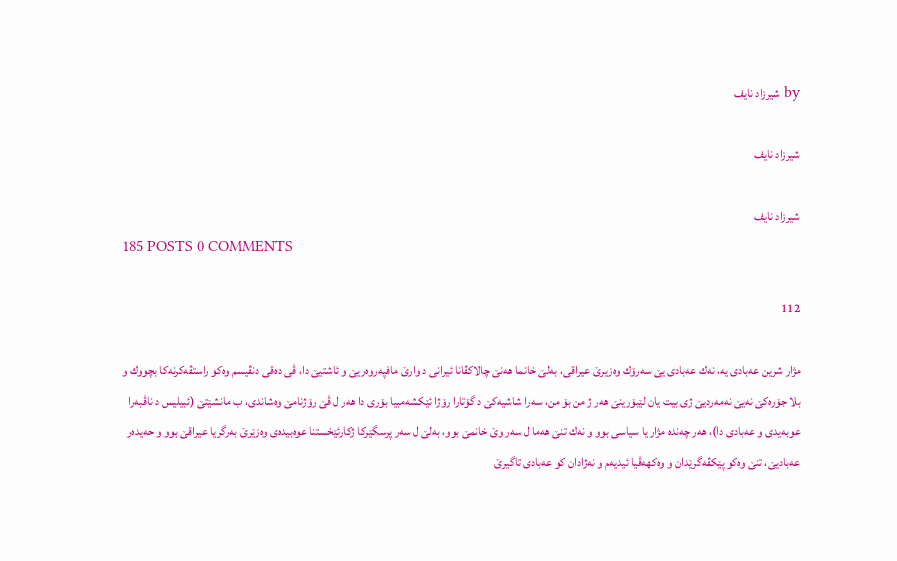by شیرزاد نایف

شیرزاد نایف

شیرزاد نایف
185 POSTS 0 COMMENTS

112

مژار شرین عه‌بادى یه‌، نه‌ك عه‌بادى یێ سه‌رۆك وه‌زیرێ عیراقى، به‌لێ خانما هه‌نێ چالاكڤانا ئیرانى د وارێ مافپه‌روه‌ریێ و ئاشتیێ دا، ڤى ده‌قى دنڤیسم وه‌كو راستڤه‌كرنه‌كا بچووك و بلا جۆره‌كێ نه‌یێ نه‌مه‌ردیێ ژى بیت یان لێبۆرینێ هه‌ر ژ من بۆ من، سه‌را شاشیه‌كێ د گۆتارا رۆژا ئێكشه‌مبیا بۆری دا هه‌ر ل ڤێ رۆژنامێ وه‌شاندى، ب مانشێتێ (ئبیلیس د ناڤبه‌را عوبه‌یدى و عه‌بادى دا)، هه‌ر چه‌نده‌ مژار یا سیاسى بوو و نه‌ك تنێ هه‌ما ل سه‌ر وێ خانمێ بوو، به‌لێ ل سه‌ر پرسگێركا ژكارئێخستنا عوه‌بیده‌ى وه‌زێرێ به‌رگریا عیراقێ بوو و حه‌یده‌ر عه‌بادیێ، تنێ وه‌كو پێكڤه‌گرێدان و وه‌كهه‌ڤیا ئیدیه‌م و نه‌ژادان كو عه‌بادى تاگیرێ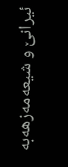ئیرانێ و شیعه‌مه‌زهه‌به‌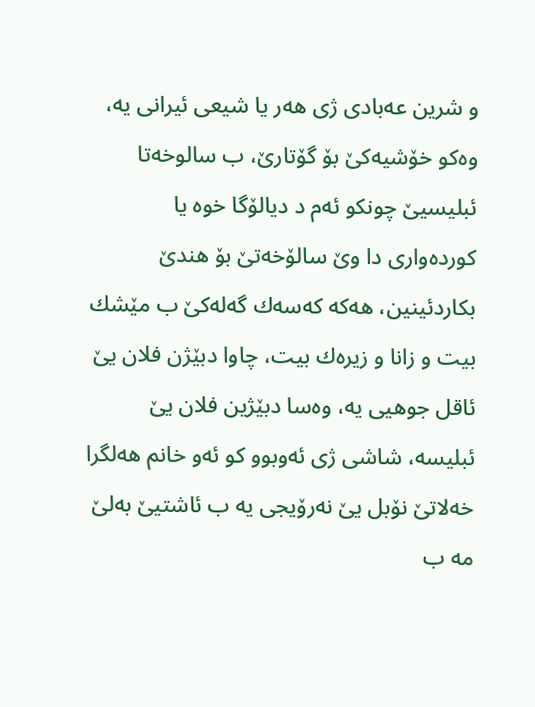و شرین عه‌بادى ژى هه‌ر یا شیعى ئیرانى یه‌، وه‌كو خۆشیه‌كێ بۆ گۆتارێ، ب سالوخه‌تا ئبلیسیێ چونكو ئه‌م د دیالۆگا خوه‌ یا كورده‌وارى دا وێ سالۆخه‌تێ بۆ هندێ بكاردئینین، هه‌كه‌ كه‌سه‌ك گه‌له‌كێ ب مێشك بیت و زانا و زیره‌ك بیت، چاوا دبێژن فلان یێ ئاقل جوهیى یه‌، وه‌سا دبێژین فلان یێ ئبلیسه‌، شاشی ژى ئه‌وبوو كو ئه‌و خانم هه‌لگرا خه‌لاتێ نۆبل یێ نه‌رۆیجى یه‌ ب ئاشتیێ به‌لێ مه‌ ب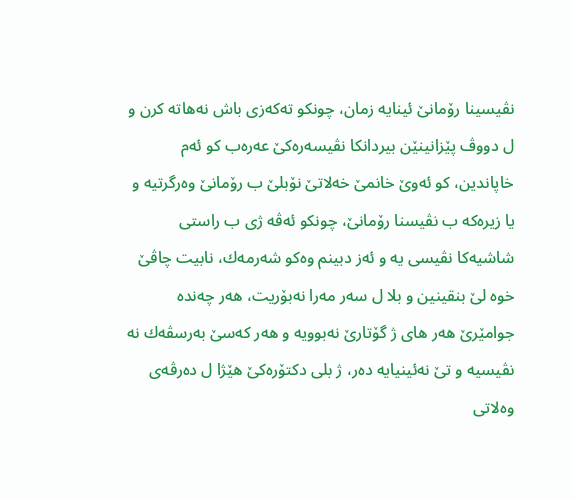نڤیسینا رۆمانێ ئینایه‌ زمان، چونكو ته‌كه‌زى باش نه‌هاته‌ كرن و ل دووڤ پێزانینێن بیردانكا نڤیسه‌ره‌كێ عه‌ره‌ب كو ئه‌م خاپاندین، كو ئه‌وێ خانمێ خه‌لاتێ نۆبلێ ب رۆمانێ وه‌رگرتیه‌ و یا زیره‌كه‌ ب نڤیسنا رۆمانێ، چونكو ئه‌ڤه‌ ژى ب راستى شاشیه‌كا نڤیسی یه‌ و ئه‌ز دبینم وه‌كو شه‌رمه‌ك، نابیت چاڤێ خوه‌ لێ بنقینین و بلا ل سه‌ر مه‌را نه‌بۆریت، هه‌ر چه‌نده‌ جوامێرێ هه‌ر های ژ گۆتارێ نه‌بوویه‌ و هه‌ر كه‌سێ به‌رسڤه‌ك نه‌ نڤیسیه‌ و تێ نه‌ئینیایه‌ ده‌ر، ژ بلى دكتۆره‌كێ هێژا ل ده‌رڤه‌ى وه‌لاتى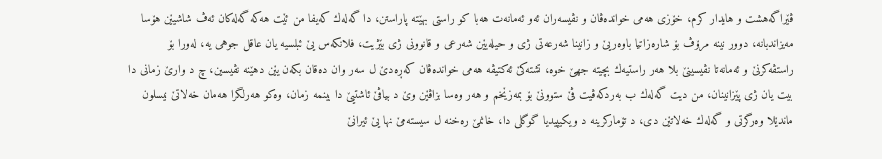ڤێراگه‌هشت و هایدار كرم، خۆزى هه‌مى خوانده‌ڤان و نڤیسه‌ران ئه‌و ئه‌مانه‌ت هه‌با كو راستى بهێته‌ پاراستن، دا گه‌له‌ك كه‌یفا من ئێت هه‌كه‌ گه‌له‌كان ئه‌ڤ شاشیێن هۆسا مه‌یزاندبانه‌، دوور نینه‌ مرۆڤ بۆ شاره‌زاتیا باوه‌ریێ و زانینا شه‌رعه‌تى ژى و حیله‌یێن شه‌رعى و قانوونى ژى بێژیت، فلانكه‌س یێ ئبلسیه‌ یان عاقل جوهى یه‌، له‌ورا بۆ راستڤه‌كرنێ و ئه‌مانه‌تا نڤیسینێ بلا هه‌ر راستیه‌ك بچیته‌ جهێ خوه‌، تشته‌كێ ئه‌كتیڤه‌ هه‌مى خوانده‌ڤان كه‌ڕه‌دێ ل سه‌ر وان ده‌قان بكه‌ن یێن دهێنه‌ نڤیسین، چ د وارێ زمانى دا بیت یان ژى پێزانینان، من دیت گه‌له‌ك ب به‌ردكه‌ڤیت ڤێ ستوونێ بۆ بمه‌زێخم و هه‌ر وه‌سا بزاڤێن وێ د بیاڤێ ئاشتیێ دا بینمه‌ زمان، وه‌كو هه‌رلگرا هه‌مان خه‌لاتێ نیسلون ماندێلا وه‌رگرتى و گه‌له‌ك خه‌لاتێن دی، د تۆماركرینه‌ د ویكیپیدیا گوگلى دا، خانمێ ره‌خنه‌ ل سیسته‌مێ نها یێ ئیرانێ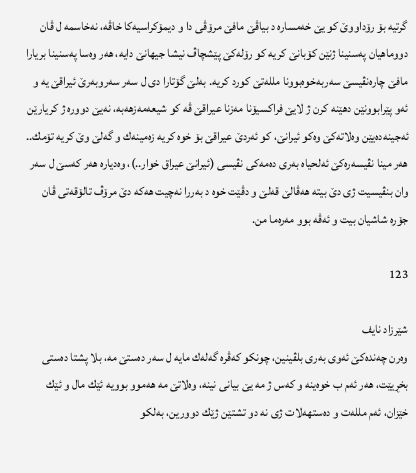گرتیه‌ بۆ رۆداووێ كو یێ خه‌مساره‌ د بیاڤێ مافێ مرۆڤى دا و دیمۆكراسیه‌كا خاڤه‌، نه‌خاسمه‌ ل ڤان دووماهیان په‌سنینا ژنێن كۆبانێ كریه‌ كو رۆله‌كێ پێشچاڤ نیشا جیهانێ دایه‌، هه‌ر وه‌سا په‌سنینا بریارا مافێ چاره‌نڤیسێ سه‌ربه‌خوه‌بوونا ملله‌تێ كورد كریه‌. به‌لێ گۆتارا دى ل سه‌ر سه‌روبه‌رێ ئیراقێ یه‌ و ئه‌و پێرابوونێن دهێنه‌ كرن ژ لایێ فراكسیۆنا مه‌زنا عیراقێ ڤه‌ كو شیعه‌مه‌زهه‌به‌، نه‌یێ دووره‌ ژ كریارێن ئه‌جینه‌ده‌یێن وه‌لاته‌كێ وه‌كو ئیرانێ، كو ئه‌ردێ عیراقێ بۆ خوه‌ كریه‌ زه‌مینه‌ك و گه‌لێ وێ كریه‌ تۆمك.. هه‌ر مینا نڤیسه‌ره‌كێ ئه‌لحیاه‌ به‌رى ده‌مه‌كى نڤیسى (ئیرانێ عیراق خوار..)، وه‌دیاره‌ هه‌ر كه‌سێ ل سه‌ر وان بنڤیسیت ژى دێ بیته‌ هه‌ڤالێ قه‌لێ و دڤێت خوه‌ د به‌ررا نه‌چیت هه‌كه‌ دێ مرۆڤ تالۆقه‌تى ڤان جۆره‌ شاشیان بیت و ئه‌ڤه‌ بوو مه‌ره‌ما من.

123

شێرزاد نایف
وه‌رن چه‌نده‌كێ ئه‌وى به‌رى بلڤینین، چونكو كه‌ڤره‌ گه‌له‌ك مایه‌ ل سه‌ر ده‌ستێ مه‌، بلا پشتا ده‌ستى بخڕیێت، هه‌ر ئه‌م ب خوه‌ینه‌ و كه‌س ژ مه‌ یێ بیانى نینه‌، وه‌لاتێ مه‌ هه‌موو بوویه‌ ئێك مال و ئێك خێزان، ئه‌م ملله‌ت و ده‌ستهه‌لات ژى نه‌ دو تشتێن ژێك دوورین، به‌لكو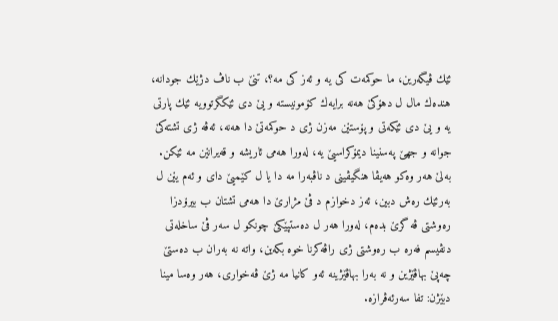ئێك ڤیگه‌رین، ما حوكمه‌ت كی یه‌ و ئه‌ز كی مه‌؟، تنێ ب ناڤ دژێك جودانه‌، هنده‌ك مال ل دهۆكێ هه‌نه‌ برایه‌ك كۆمونیسته‌ و یێ دى ئێكگرتوویه‌ ئێك پارتى یه‌ و یێ دى ئێكه‌تى و پۆستێن مه‌زن ژى د حوكمه‌تێ دا هه‌نه‌، ئه‌ڤه‌ ژى تشته‌كێ جوانه‌ و جهێ په‌سنینا دیمۆكراسیێ یه‌، له‌ورا هه‌مى ئاریشه‌ و قه‌یرانێن مه‌ ئێكن. به‌لێ هه‌ر وه‌كو هه‌یڤا هنگیڤینى د ناڤبه‌را مه‌ دا یا ل كێمیێ دای و ئه‌م یێن ل به‌رئێك ره‌ش دبین، ئه‌ز دخوازم د ڤێ مژارێ دا هه‌مى تشتان ب بیرۆدزا ره‌وشتى ڤه‌ گرێ بده‌م، له‌ورا هه‌ر ل ده‌ستپێكێ چونكو ل سه‌ر ڤێ ساخله‌تى دنڤیسم فه‌ره‌ ب ره‌وشتى ژى راڤه‌كرنا خوه‌ بكه‌ین، واته‌ نه‌ به‌ران ب ده‌ستێ چه‌پێ بهاڤێژین و نه‌ به‌را بهاڤێژینه‌ ئه‌و كانیا مه‌ ژێ ڤه‌خوارى، هه‌ر وه‌سا مینا دبێژن: تفا سه‌رئه‌ڤرازه‌.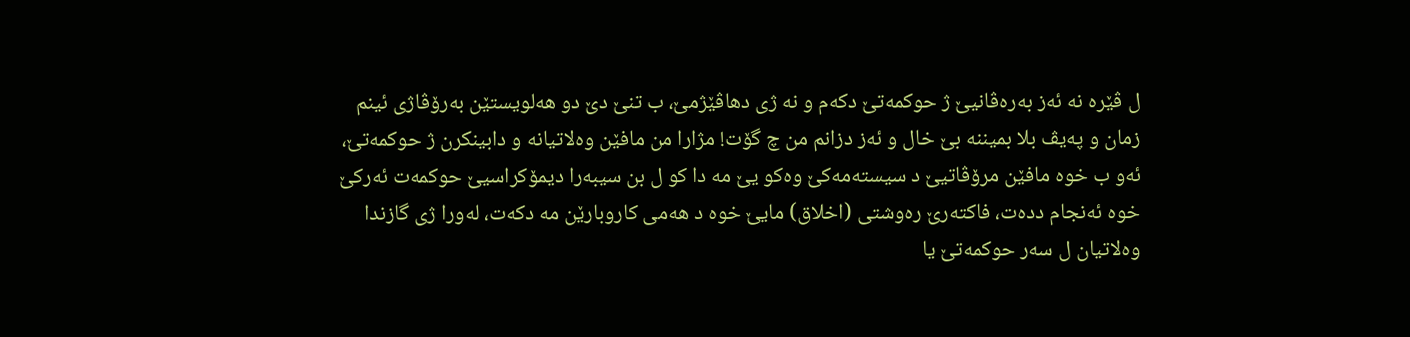ل ڤێره‌ نه‌ ئه‌ز به‌ره‌ڤانیێ ژ حوكمه‌تێ دكه‌م و نه‌ ژى دهاڤێژمێ، ب تنێ دێ دو هه‌لویستێن به‌رۆڤاژى ئینم زمان و په‌یڤ بلا بمیننه‌ بێ خال و ئه‌ز دزانم من چ گۆت! مژارا من مافێن وه‌لاتیانه‌ و دابینكرن ژ حوكمه‌تێ، ئه‌و ب خوه‌ مافێن مرۆڤاتیێ د سیسته‌مه‌كێ وه‌كو یێ مه‌ دا كو ل بن سیبه‌را دیمۆكراسیێ حوكمه‌ت ئه‌ركێ خوه‌ ئه‌نجام دده‌ت، فاكته‌رێ ره‌وشتى (اخلاق) مایێ خوه‌ د هه‌مى كاروبارێن مه‌ دكه‌ت، له‌ورا ژى گازندا وه‌لاتیان ل سه‌ر حوكمه‌تێ یا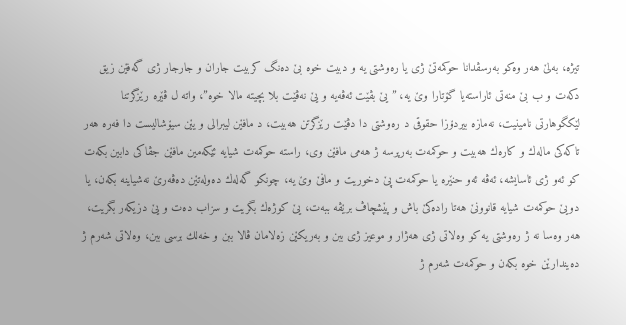تیژه‌، به‌لێ هه‌ر وه‌كو به‌رسڤدانا حوكمه‌تێ ژى یا ره‌وشتى یه‌ و دبیت خوه‌ بێ ده‌نگ كربیت جاران و جارجار ژى گه‌فێن زیق دكه‌ت و ب بێ منه‌تى ئاراسته‌یا گۆتارا وێ یه‌، ” یێ بڤێت ئه‌ڤه‌یه‌ و یێ نه‌ڤێت بلا بچیته‌ مالا خوه‌”، واته‌ ل ڤێره‌ رێزگرتنا لێكگوهارتى نامینیت، نه‌مازه‌ بیردۆزا حقوقی د ره‌وشتى دا دڤێت رێزگرتن هه‌بیت، د مافێن لیبرالى و یێن سیۆشالیست دا فه‌ره‌ هه‌ر تاكه‌كى ماله‌ك و كاره‌ك هه‌بیت و حوكمه‌ت به‌رپرسه‌ ژ هه‌مى مافێن وى، راسته‌ حوكمه‌ت شیایه‌ ئێكه‌مین مافێن جڤاكى دابین بكه‌ت كو ئه‌و ژى ئاسایشه‌، ئه‌ڤه‌ ئه‌و حنێره‌ یا حوكمه‌ت پێ دخوریت و مافێ وێ یه‌، چونكو گه‌له‌ك ده‌وله‌تێن ده‌ڤه‌رێ نه‌شیاینه‌ بكه‌ن، یا دویێ حوكمه‌ت شیایه‌ قانوونێ هه‌تا راده‌كێ باش و پێشچاڤ برێڤه‌ ببه‌ت، یێ كوژه‌ك بگریت و سزاب ده‌ت و یێ دزیكه‌ر بگریت، هه‌ر وه‌سا نه‌ ژ ره‌وشتى یه‌ كو وه‌لاتى ژى هه‌ژار و موعیز ژى ببن و به‌ریكێن زه‌لامان ڤالا ببن و خه‌لك برسی ببن، وه‌لاتى شه‌رم ژ ده‌یندارێن خوه‌ بكه‌ن و حوكمه‌ت شه‌رم ژ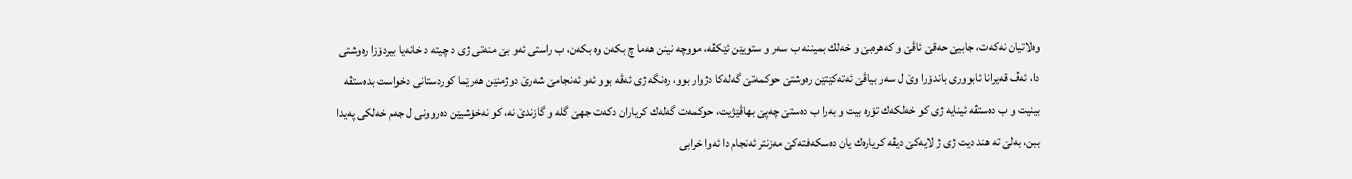وه‌لاتیان نه‌كه‌ت، جابیێ حه‌قێ ئاڤێ و كه‌هره‌بێ و خه‌لك بمیننه‌ ب سه‌ر و ستویێن ئێكڤه‌، مووچه‌ نینن هه‌ما چ بكه‌ن وه‌ بكه‌ن، ب راستى ئه‌و بێ منه‌تى ژى د چیته‌ د خانه‌یا بیردۆزا ره‌وشتى دا، ئه‌ڤ قه‌یرانا ئابوورى باندۆرا وێ ل سه‌ر بیاڤێ ئه‌ته‌كێتێن ره‌وشتێ حوكمه‌تێ گه‌له‌كا دژوار بوو، ره‌نگه‌ ژى ئه‌ڤه‌ بوو ئه‌و ئه‌نجامێ شه‌رێ دوژمنێن هه‌رێما كوردستانى دخواست بده‌ستڤه‌ بینیت و ب ده‌ستڤه‌ ئینایه‌ ژى كو خه‌لكه‌ك تۆره‌ بیت و به‌را ب ده‌ستێ چه‌پێ بهاڤێژیت، حوكمه‌ت گه‌له‌ك كریاران دكه‌ت جهێ گله‌ و گازندێ نه‌، كو نه‌خۆشیێن ده‌روونى ل جه‌م خه‌لكى په‌یدا ببن، به‌لێ ته‌ هند دیت ژى ژ لایه‌كێ دیڤه‌ كریاره‌ك یان ده‌سكه‌فته‌كێ مه‌زنتر ئه‌نجام دا ئه‌وا خرابى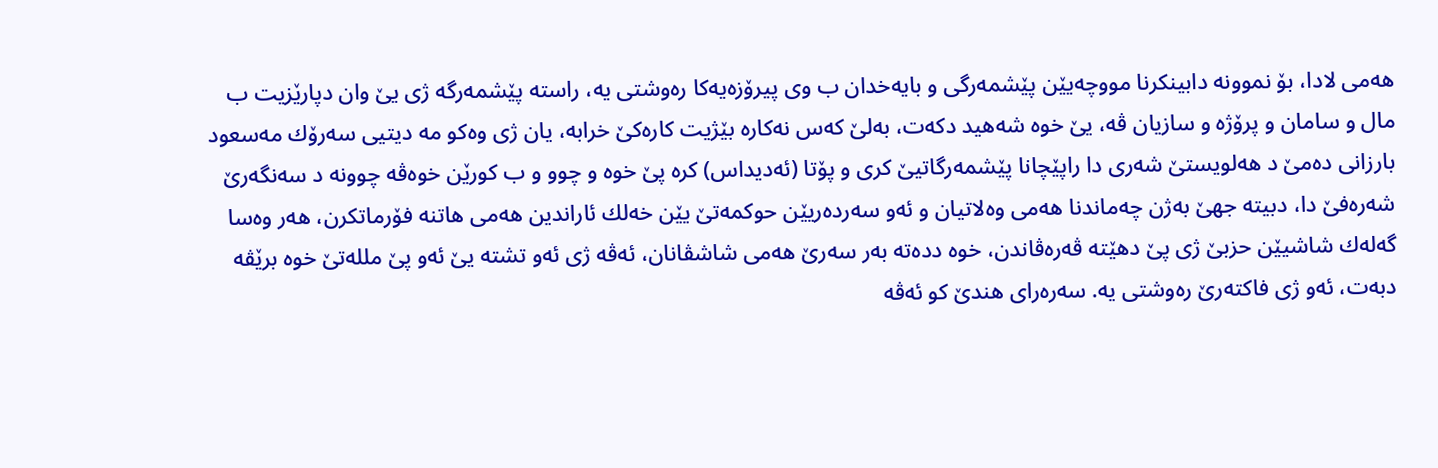هه‌مى لادا، بۆ نموونه‌ دابینكرنا مووچه‌یێن پێشمه‌رگى و بایه‌خدان ب وى پیرۆزه‌یه‌كا ره‌وشتى یه‌، راسته‌ پێشمه‌رگه‌ ژى یێ وان دپارێزیت ب مال و سامان و پرۆژه‌ و سازیان ڤه‌، یێ خوه‌ شه‌هید دكه‌ت، به‌لێ كه‌س نه‌كاره‌ بێژیت كاره‌كێ خرابه‌، یان ژى وه‌كو مه‌ دیتیى سه‌رۆك مه‌سعود بارزانى ده‌مێ د هه‌لویستێ شه‌رى دا راپێچانا پێشمه‌رگاتیێ كرى و پۆتا (ئه‌دیداس) كره‌ پێ خوه‌ و چوو و ب كورێن خوه‌ڤه‌ چوونه‌ د سه‌نگه‌رێ شه‌ره‌فێ دا، دبیته‌ جهێ به‌ژن چه‌ماندنا هه‌مى وه‌لاتیان و ئه‌و سه‌رده‌ریێن حوكمه‌تێ یێن خه‌لك ئاراندین هه‌مى هاتنه‌ فۆرماتكرن، هه‌ر وه‌سا گه‌له‌ك شاشیێن حزبێ ژى پێ دهێته‌ ڤه‌ره‌ڤاندن، خوه‌ دده‌ته‌ به‌ر سه‌رێ هه‌می شاشڤانان، ئه‌ڤه‌ ژى ئه‌و تشته‌ یێ ئه‌و پێ ملله‌تێ خوه‌ برێڤه‌ دبه‌ت، ئه‌و ژى فاكته‌رێ ره‌وشتى یه‌. سه‌ره‌راى هندێ كو ئه‌ڤه‌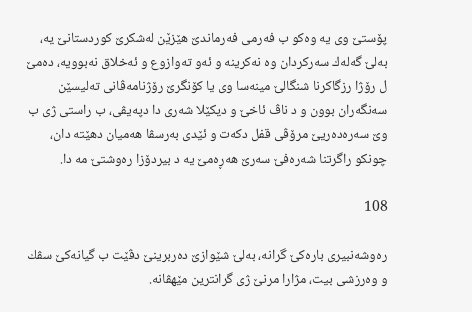پۆستێ وى یه‌ وه‌كو ب فه‌رمى فه‌رماندێ هێزێن له‌شكرێ كوردستانێ یه‌، به‌لێ گه‌له‌ك سه‌ركردان وه‌ نه‌كرینه‌ و ئه‌و ته‌وازوع و ئه‌خلاق نه‌بوویه‌، ده‌مێ ل رۆژا رزگاكرنا شنگالێ مینه‌سا وى یا كۆنگرێ رۆژنامه‌ڤانى ته‌لیسێن سه‌نگه‌ران بوون و د ناڤ ئاخێ و دیكێلا شه‌رى دا دپه‌یڤى، ب راستى ژى ب وێ سه‌ره‌ده‌ریێ مرۆڤى قفل دكه‌ت و ئێدى به‌رسڤا هه‌میان دهێته‌ دان، چونكو راگرتنا شه‌ره‌فێ سه‌رێ هه‌ڕه‌مێ یه‌ د بیردۆزا ره‌وشتێ مه‌ دا.

108

ره‌وشه‌نبیرى باره‌كێ گرانه‌، به‌لێ شێوازێ ده‌ربرینێ دڤێت ب گیانه‌كێ سڤك و وه‌رزشى بیت، مژارا مرنێ ژى گرانترین مێهڤانه‌.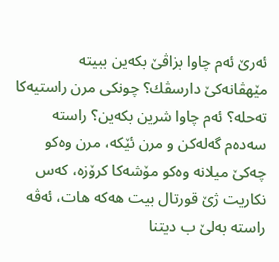ئه‌رێ ئه‌م چاوا بزاڤێ بكه‌ین ببیته‌ مێهڤانه‌كێ دارسڤك؟ چونكی مرن راستیه‌كا ته‌حله‌؟ ئه‌م چاوا شرین بكه‌ین؟ راسته‌ سه‌ده‌م گه‌له‌كن و مرن ئێكه‌، مرن وه‌كو چه‌كێ میلانه‌ وه‌كو مۆشه‌كا كرۆزه‌، كه‌س نكاریت ژێ قورتال بیت هه‌كه‌ هات، ئه‌ڤه‌ راسته‌ به‌لێ ب دیتنا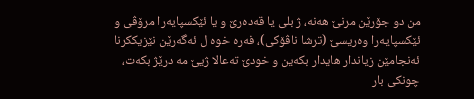من دو جۆرێن مرنێ هه‌نه‌، ژ بلى یا قه‌ده‌رێ و یا ئێكسپایه‌را مرۆڤى و ئێكسپایه‌را وه‌ریسێ (ترشا ناڤۆكى)، فه‌ره‌ خوه‌ ل ئه‌گه‌رێن نێزیككرنا ئه‌نجامێن زیاندار هایدار بكه‌ین و خودێ ته‌عالا ژیێ مه‌ درێژ بكه‌ت، چونكی بار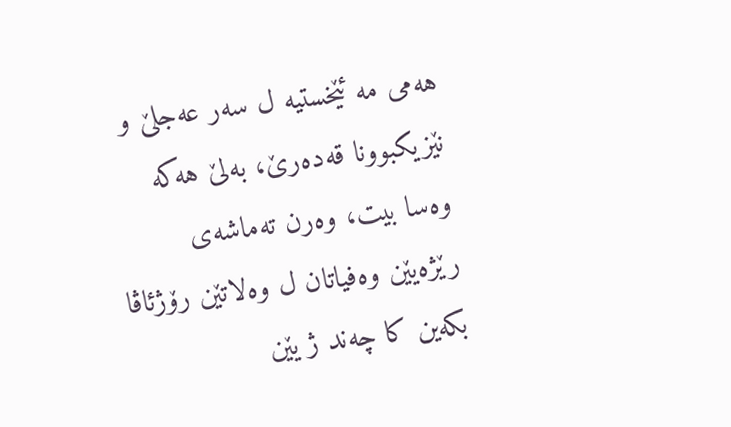هه‌مى مه‌ ئێخستیه‌ ل سه‌ر عه‌جلێ و نێزیكبوونا قه‌ده‌رێ، به‌لێ هه‌كه‌ وه‌سا بیت، وه‌رن ته‌ماشه‌ى رێژه‌یێن وه‌فیاتان ل وه‌لاتێن رۆژئاڤا بكه‌ین كا چه‌ند ژ یێن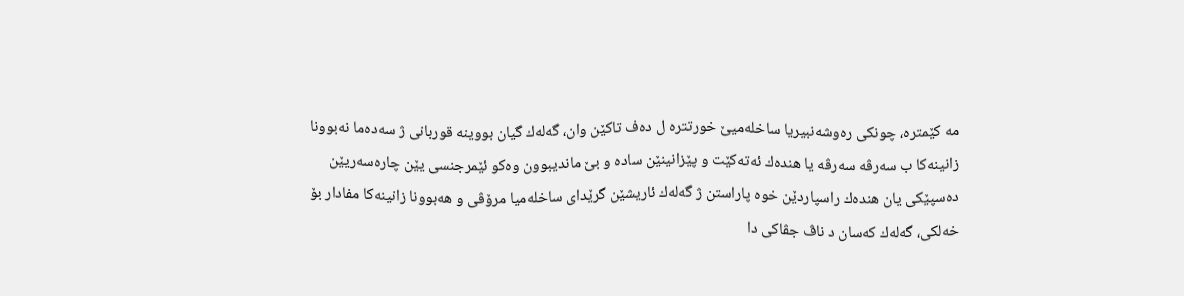مه‌ كێمتره‌، چونكی ره‌وشه‌نبیریا ساخله‌میێ خورتتره‌ ل ده‌ف تاكێن وان، گه‌له‌ك گیان بووینه‌ قوربانى ژ سه‌ده‌ما نه‌بوونا زانینه‌كا ب سه‌رڤه‌ سه‌رڤه‌ یا هنده‌ك ئه‌ته‌كێت و پێزانینێن ساده‌ و بێ ماندیبوون وه‌كو ئێمرجنسى یێن چاره‌سه‌ریێن ده‌سپێكى یان هنده‌ك راسپاردێن خوه‌ پاراستن ژ گه‌له‌ك ئاریشێن گرێداى ساخله‌میا مرۆڤى و هه‌بوونا زانینه‌كا مفادار بۆ خه‌لكى، گه‌له‌ك كه‌سان د ناڤ جڤاكى دا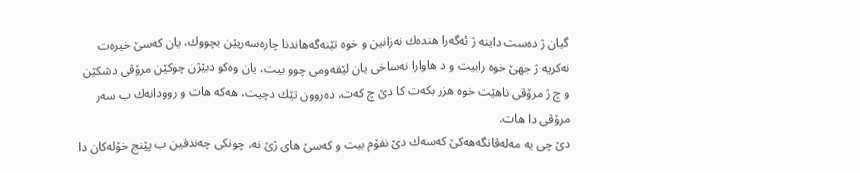گیان ژ ده‌ست داینه‌ ژ ئه‌گه‌را هنده‌ك نه‌زانین و خوه‌ تێنه‌گه‌هاندنا چاره‌سه‌ریێن بچووك، یان كه‌سێ خیره‌ت نه‌كریه‌ ژ جهێ خوه‌ رابیت و د هاوارا نه‌ساخى یان لێقه‌ومى چوو بیت، یان وه‌كو دبێژن چوكێن مرۆڤى دشكێن و چ ژ مرۆڤى ناهێت خوه‌ هزر بكه‌ت كا دێ چ كه‌ت، ده‌روون تێك دچیت، هه‌كه‌ هات و روودانه‌ك ب سه‌ر مرۆڤى دا هات.
دێ چی یه‌ مه‌له‌ڤانگه‌هه‌كێ كه‌سه‌ك دێ نقۆم بیت و كه‌سێ هاى ژێ نه‌، چونكى چه‌ندقین ب پێنج خۆله‌كان دا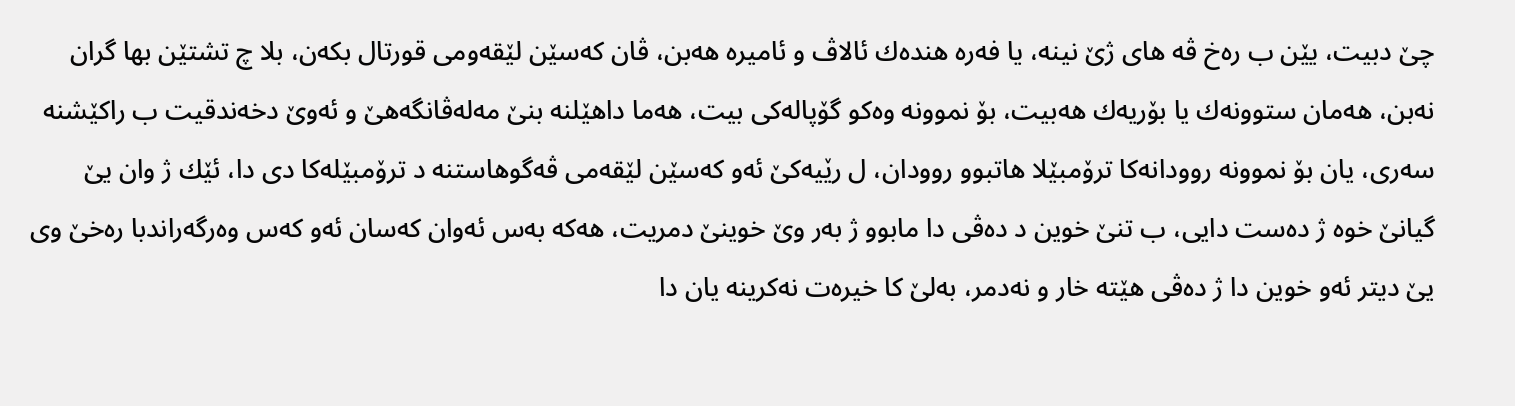چێ دبیت، یێن ب ره‌خ ڤه‌ هاى ژێ نینه‌، یا فه‌ره‌ هنده‌ك ئالاڤ و ئامیره‌ هه‌بن، ڤان كه‌سێن لێقه‌ومى قورتال بكه‌ن، بلا چ تشتێن بها گران نه‌بن، هه‌مان ستوونه‌ك یا بۆریه‌ك هه‌بیت، بۆ نموونه‌ وه‌كو گۆپاله‌كى بیت، هه‌ما داهێلنه‌ بنێ مه‌له‌ڤانگه‌هێ و ئه‌وێ دخه‌ندقیت ب راكێشنه‌ سه‌رى، یان بۆ نموونه‌ روودانه‌كا ترۆمبێلا هاتبوو روودان، ل رێیه‌كێ ئه‌و كه‌سێن لێقه‌مى ڤه‌گوهاستنه‌ د ترۆمبێله‌كا دى دا، ئێك ژ وان یێ گیانێ خوه‌ ژ ده‌ست دایى، ب تنێ خوین د ده‌ڤى دا مابوو ژ به‌ر وێ خوینێ دمریت، هه‌كه‌ به‌س ئه‌وان كه‌سان ئه‌و كه‌س وه‌رگه‌راندبا ره‌خێ وى یێ دیتر ئه‌و خوین دا ژ ده‌ڤى هێته‌ خار و نه‌دمر، به‌لێ كا خیره‌ت نه‌كرینه‌ یان دا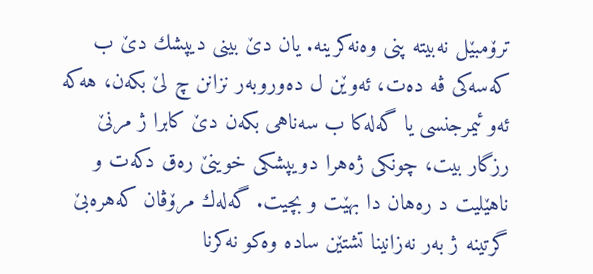ترۆمبێل نه‌بیته‌ پنى وه‌نه‌كرینه‌. یان دێ بینى دیپشك دێ ب كه‌سه‌كى ڤه‌ ده‌ت، ئه‌وێن ل ده‌وروبه‌ر نزانن چ لێ بكه‌ن، هه‌كه‌ ئه‌و ئیمرجنسی یا گه‌له‌كا ب سه‌ناهى بكه‌ن دێ كابرا ژ مرنێ رزگار بیت، چونكی ژه‌هرا دویپشكى خوینێ ره‌ق دكه‌ت و ناهێلیت د ره‌هان دا بهێت و بچیت. گه‌له‌ك مرۆڤان كه‌هره‌بێ گرتینه‌ ژ به‌ر نه‌زانینا تشتێن ساده‌ وه‌كو نه‌كرنا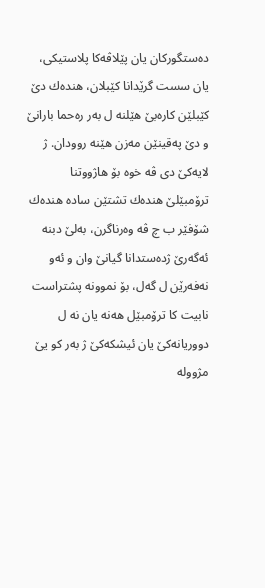ده‌ستگوركان یان پێلاڤه‌كا پلاستیكى، یان سست گرێدانا كێبلان، هنده‌ك دێ كێبلێن كاره‌بێ هێلنه‌ ل به‌ر ره‌حما بارانێ و دێ په‌قینێن مه‌زن هێنه‌ روودان. ژ لایه‌كێ دى ڤه‌ خوه‌ بۆ هاژووتنا ترۆمبێلێ هنده‌ك تشتێن ساده‌ هنده‌ك شۆفێر ب چ ڤه‌ وه‌رناگرن، به‌لێ دبنه‌ ئه‌گه‌رێ ژده‌ستدانا گیانێ وان و ئه‌و نه‌فه‌رێن ل گه‌ل، بۆ نموونه‌ پشتراست نابیت كا ترۆمبێل هه‌نه‌ یان نه‌ ل دووریانه‌كێ یان ئیشكه‌كێ ژ به‌ر كو یێ مژووله‌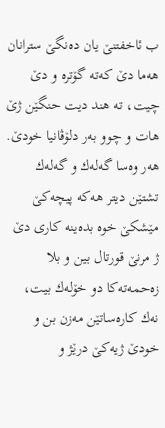ب ئاخفتنێ یان ده‌نگێ سترانان هه‌ما دێ كه‌ته‌ گۆتره‌ و دێ چیت، ته‌ هند دیت حنگێن ژێ هات و چوو به‌ر دلۆڤانیا خودێ. هه‌ر وه‌سا گه‌له‌ك و گه‌له‌ك تشتێن دیتر هه‌كه‌ پیچه‌كێ مێشكێ خوه‌ بده‌ینه‌ كارى دێ ژ مرنێ قورتال بین و بلا زه‌حمه‌ته‌كا دو خۆله‌ك بیت، نه‌ك كاره‌ساتێن مه‌زن بن و خودێ ژیه‌كێ درێژ و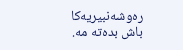ره‌وشه‌نبیریه‌كا باش بده‌ته‌ مه‌.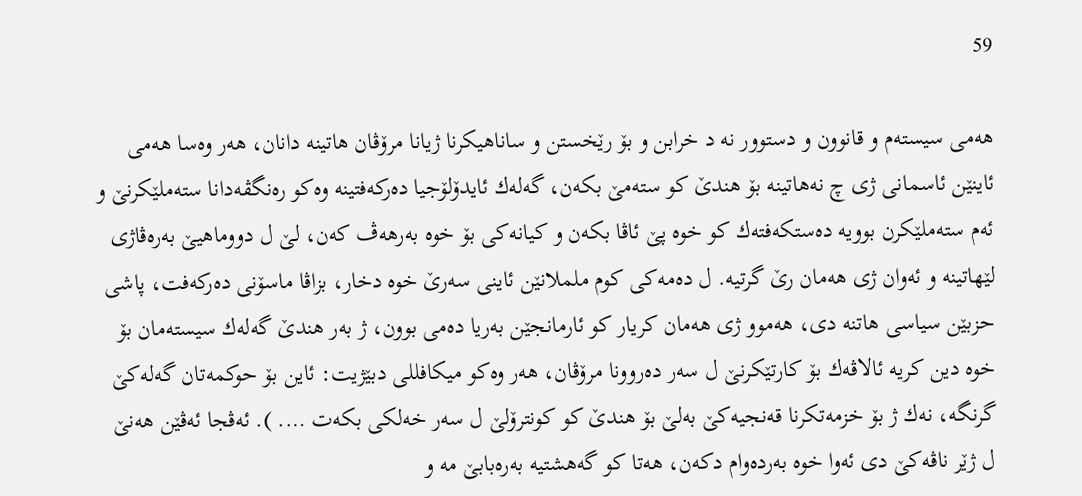59

هه‌مى سیسته‌م و قانوون و دستوور نه‌ د خرابن و بۆ رێخستن و ساناهیكرنا ژیانا مرۆڤان هاتینه‌ دانان، هه‌ر وه‌سا هه‌مى ئاینێن ئاسمانى ژى چ نه‌هاتینه‌ بۆ هندێ كو سته‌مێ بكه‌ن، گه‌له‌ك ئایدۆلۆجیا ده‌ركه‌فتینه‌ وه‌كو ره‌نگڤه‌دانا سته‌ملێكرنێ و ئه‌م سته‌ملێكرن بوویه‌ ده‌ستكه‌فته‌ك كو خوه‌ پێ ئاڤا بكه‌ن و كیانه‌كى بۆ خوه‌ به‌رهه‌ڤ كه‌ن، لێ ل دووماهیێ به‌ره‌ڤاژى لێهاتینه‌ و ئه‌وان ژى هه‌مان رێ گرتیه‌. ل ده‌مه‌كى كوم ململانێن ئاینى سه‌رێ خوه‌ دخار، بزاڤا ماسۆنى ده‌ركه‌فت، پاشى حزبێن سیاسى هاتنه‌ دى، هه‌موو ژى هه‌مان كریار كو ئارمانجێن به‌ریا ده‌مى بوون، ژ به‌ر هندێ گه‌له‌ك سیسته‌مان بۆ خوه‌ دین كریه‌ ئالاڤه‌ك بۆ كارتێكرنێ ل سه‌ر ده‌روونا مرۆڤان، هه‌ر وه‌كو میكافللی دبێژیت: ئاین بۆ حوكمه‌تان گه‌له‌كێ گرنگه‌، نه‌ك ژ بۆ خزمه‌تكرنا قه‌نجیه‌كێ به‌لێ بۆ هندێ كو كونترۆلێ ل سه‌ر خه‌لكى بكه‌ت …. ). ئه‌ڤجا ئه‌ڤێن هه‌نێ ل ژێر ناڤه‌كێ دى ئه‌وا خوه‌ به‌رده‌وام دكه‌ن، هه‌تا كو گه‌هشتیه‌ به‌ره‌بابێ مه‌ و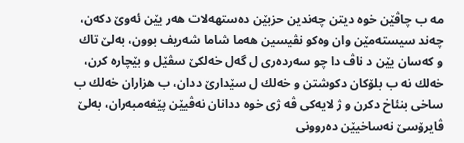مه‌ ب چاڤێن خوه‌ دیتن چه‌ندین حزبێن ده‌ستهه‌لات هه‌ر یێن ئه‌وێ دكه‌ن، چه‌ند سیسته‌مێن وان وه‌كو نڤیسین هه‌ما شاما شه‌ریف بوون، به‌لێ تاك و كه‌سان یێن د ناڤ دا چو سه‌رده‌رى ل گه‌ل خه‌لكێ سڤێل و بێچاره‌ كرن، خه‌لك نه‌ ب بلۆكان دكوشتن و خه‌لك ل سێدارێ ددان، ب هزاران خه‌لك ب ساخى بنئاخ دكرن و ژ لایه‌كى ڤه‌ ژى خوه‌ ددانان نه‌ڤیێن پێغه‌مبه‌ران، به‌لێ ڤایرۆسێ نه‌ساخیێن ده‌روونى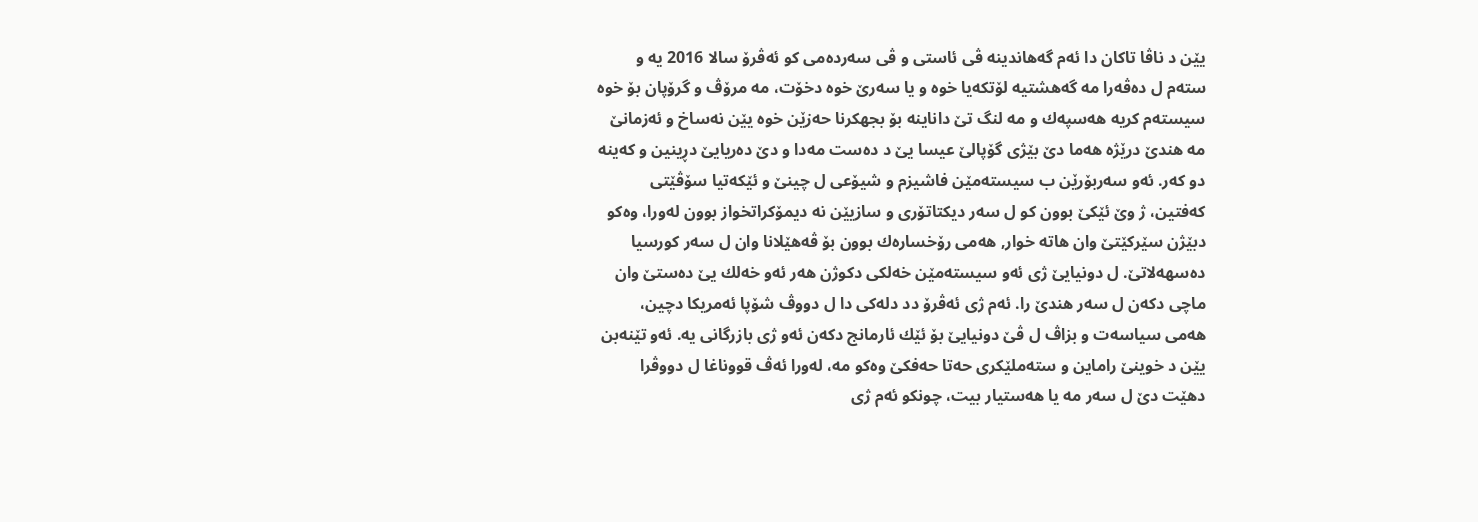یێن د ناڤا تاكان دا ئه‌م گه‌هاندینه‌ ڤى ئاستى و ڤى سه‌رده‌مى كو ئه‌ڤرۆ سالا 2016 یه‌ و سته‌م ل ده‌ڤه‌را مه‌ گه‌هشتیه‌ لۆتكه‌یا خوه‌ و یا سه‌رێ خوه‌ دخۆت، مه‌ مرۆڤ و گرۆپان بۆ خوه‌ سیسته‌م كریه‌ هه‌سپه‌ك و مه‌ لنگ تێ داناینه‌ بۆ بجهكرنا حه‌زێن خوه‌ یێن نه‌ساخ و ئه‌زمانێ مه‌ هندێ درێژه‌ هه‌ما دێ بێژى گۆپالێ عیسا یێ د ده‌ست مه‌دا و دێ ده‌ریایێ دڕینین و كه‌ینه‌ دو كه‌ر. ئه‌و سه‌ربۆرێن ب سیسته‌مێن فاشیزم و شیۆعى ل چینێ و ئێكه‌تیا سۆڤێتى كه‌فتین، ژ وێ ئێكێ بوون كو ل سه‌ر دیكتاتۆری و سازیێن نه‌ دیمۆكراتخواز بوون له‌ورا، وه‌كو دبێژن سێركێتێ وان هاته‌ خوار, هه‌مى رۆخساره‌ك بوون بۆ ڤه‌هێلانا وان ل سه‌ر كورسیا ده‌سهه‌لاتێ. ل دونیایێ ژى ئه‌و سیسته‌مێن خه‌لكى دكوژن هه‌ر ئه‌و خه‌لك یێ ده‌ستێ وان ماچى دكه‌ن ل سه‌ر هندێ را. ئه‌م ژى ئه‌ڤرۆ دد دله‌كى دا ل دووڤ شۆپا ئه‌مریكا دچین، هه‌مى سیاسه‌ت و بزاڤ ل ڤێ دونیایێ بۆ ئێك ئارمانج دكه‌ن ئه‌و ژى بازرگانى یه‌. ئه‌و تێنه‌بن یێن د خوینێ راماین و سته‌ملێكرى حه‌تا حه‌فكێ وه‌كو مه‌، له‌ورا ئه‌ڤ قووناغا ل دووڤرا دهێت دێ ل سه‌ر مه‌ یا هه‌ستیار بیت، چونكو ئه‌م ژى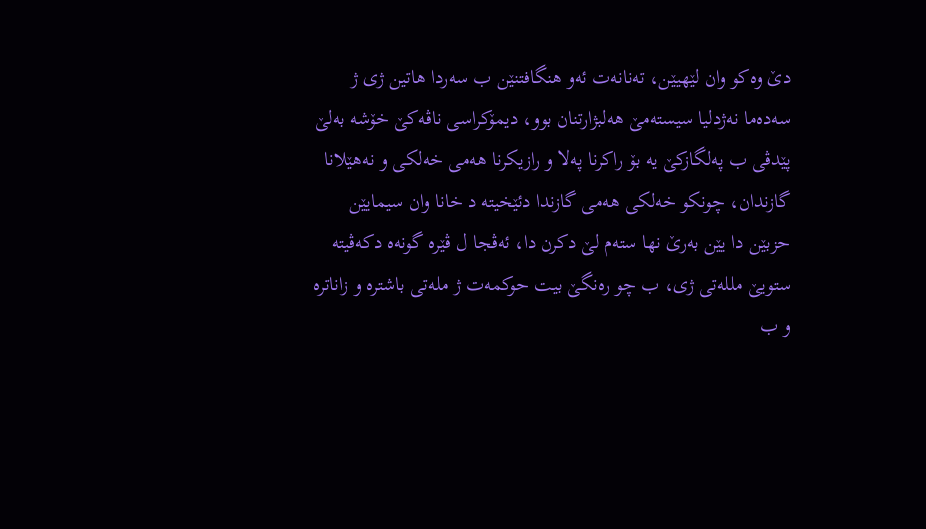دێ وه‌كو وان لێهیێن، ته‌نانه‌ت ئه‌و هنگافتنێن ب سه‌ردا هاتین ژى ژ سه‌ده‌ما نه‌ژدلیا سیسته‌مێ هه‌لبژارتنان بوو، دیمۆكراسى ناڤه‌كێ خۆشه‌ به‌لێ پێدڤى ب په‌لگازكێ یه‌ بۆ راكرنا په‌لا و رازیكرنا هه‌مى خه‌لكى و نه‌هێلانا گازندان، چونكو خه‌لكى هه‌مى گازندا دئێخیته‌ د خانا وان سیمایێن حزبێن دا یێن به‌رێ نها سته‌م لێ دكرن دا، ئه‌ڤجا ل ڤێره‌ گونه‌ه دكه‌ڤیته‌ ستویێ ملله‌تى ژى، ب چو ره‌نگێ بیت حوكمه‌ت ژ مله‌تى باشتره‌ و زاناتره‌ و ب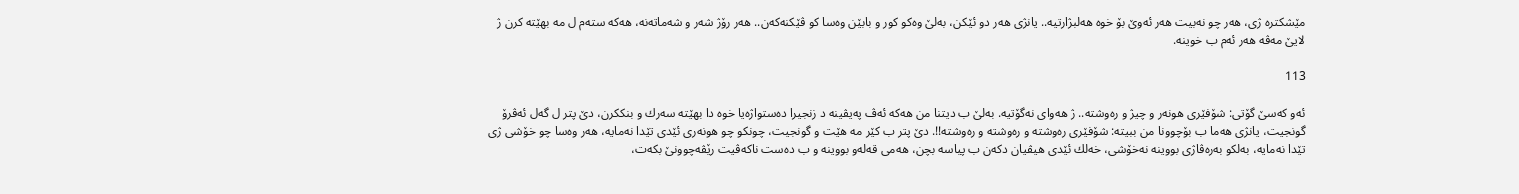مێشكتره‌ ژى، هه‌ر چو نه‌بیت هه‌ر ئه‌وێ بۆ خوه‌ هه‌لبژارتیه‌.. یانژى هه‌ر دو ئێكن، به‌لێ وه‌كو كور و بابێن وه‌سا كو ڤێكنه‌كه‌ن.. هه‌ر رۆژ شه‌ر و شه‌ماته‌نه‌، هه‌كه‌ سته‌م ل مه‌ بهێته‌ كرن ژ لایێ مه‌ڤه‌ هه‌ر ئه‌م ب خوینه‌.

113

ئه‌و كه‌سێ گۆتى: شۆفێرى هونه‌ر و چیژ و ره‌وشته‌.. ژ هه‌واى نه‌گۆتیه‌. به‌لێ ب دیتنا من هه‌كه‌ ئه‌ڤ په‌یڤینه‌ د زنجیرا ده‌ستواژه‌یا خوه‌ دا بهێته‌ سه‌رك و بنككرن، دێ پتر ل گه‌ل ئه‌ڤرۆ گونجیت، یانژى هه‌ما ب بۆچوونا من ببیته‌: شۆفێرى ره‌وشته‌ و ره‌وشته‌ و ره‌وشته‌!!. دێ پتر ب كێر مه‌ هێت و گونجیت، چونكو چو هونه‌رى ئێدى تێدا نه‌مایه‌، هه‌ر وه‌سا چو خۆشى ژى تێدا نه‌مایه‌، به‌لكو به‌ره‌ڤاژى بووینه‌ نه‌خۆشى، خه‌لك ئێدى هیڤیان دكه‌ن ب پیاسه‌ بچن، هه‌مى قه‌له‌و بووینه‌ و ب ده‌ست ناكه‌ڤیت رێڤه‌چوونێ بكه‌ت،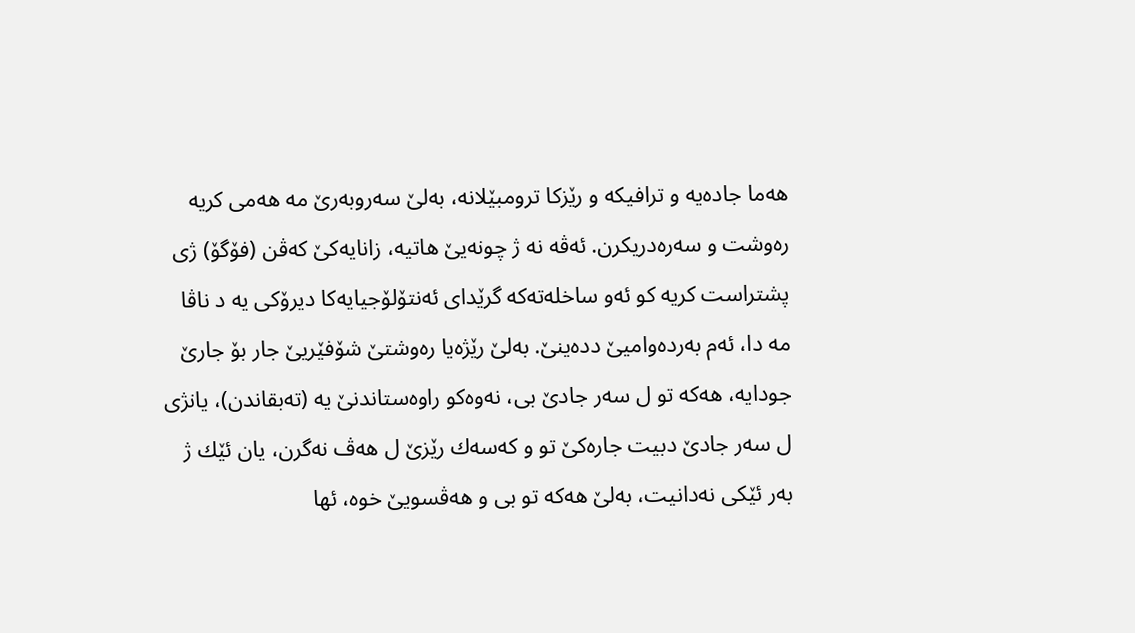هه‌ما جاده‌یه‌ و ترافیكه‌ و رێزكا ترومبێلانه‌، به‌لێ سه‌روبه‌رێ مه‌ هه‌مى كریه‌ ره‌وشت و سه‌ره‌دریكرن. ئه‌ڤه‌ نه‌ ژ چونه‌یێ هاتیه‌، زانایه‌كێ كه‌ڤن (فۆگۆ) ژى پشتراست كریه‌ كو ئه‌و ساخله‌ته‌كه‌ گرێداى ئه‌نتۆلۆجیایه‌كا دیرۆكى یه‌ د ناڤا مه‌ دا، ئه‌م به‌رده‌وامیێ دده‌ینێ. به‌لێ رێژه‌یا ره‌وشتێ شۆفێریێ جار بۆ جارێ جودایه‌، هه‌كه‌ تو ل سه‌ر جادێ بى، نه‌وه‌كو راوه‌ستاندنێ یه‌ (ته‌بقاندن)، یانژى ل سه‌ر جادێ دبیت جاره‌كێ تو و كه‌سه‌ك رێزێ ل هه‌ڤ نه‌گرن، یان ئێك ژ به‌ر ئێكى نه‌دانیت، به‌لێ هه‌كه‌ تو بى و هه‌ڤسویێ خوه‌، ئها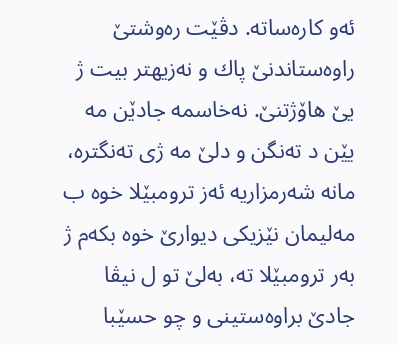ئه‌و كاره‌ساته‌. دڤێت ره‌وشتێ راوه‌ستاندنێ پاك و نه‌زیهتر بیت ژ یێ هاۆژتنێ. نه‌خاسمه‌ جادێن مه‌ یێن د ته‌نگن و دلێ مه‌ ژى ته‌نگتره‌، مانه‌ شه‌رمزاریه‌ ئه‌ز ترومبێلا خوه‌ ب مه‌لیمان نێزیكى دیوارێ خوه‌ بكه‌م ژ به‌ر ترومبێلا ته‌، به‌لێ تو ل نیڤا جادێ براوه‌ستینى و چو حسێبا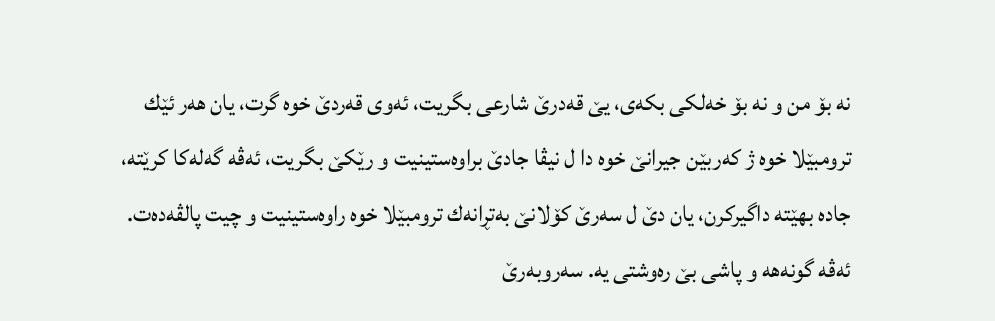نه‌ بۆ من و نه‌ بۆ خه‌لكى بكه‌ى، یێ قه‌درێ شارعى بگریت، ئه‌وى قه‌ردێ خوه‌ گرت، یان هه‌ر ئێك ترومبێلا خوه‌ ژ كه‌ربێن جیرانێ خوه‌ دا ل نیڤا جادێ براوه‌ستینیت و رێكێ بگریت، ئه‌ڤه‌ گه‌له‌كا كرێته‌، جاده‌ بهێته‌ داگیركرن، یان دێ ل سه‌رێ كۆلانێ به‌تڕانه‌ك ترومبێلا خوه‌ راوه‌ستینیت و چیت پالڤه‌ده‌ت. ئه‌ڤه‌ گونه‌هه‌ و پاشى بێ ره‌وشتى یه‌. سه‌روبه‌رێ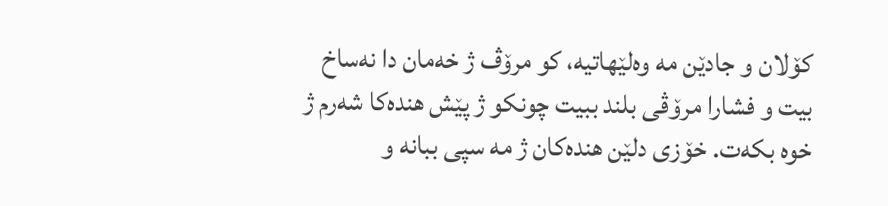كۆلان و جادێن مه‌ وه‌لێهاتیه‌، كو مرۆڤ ژ خه‌مان دا نه‌ساخ بیت و فشارا مرۆڤى بلند ببیت چونكو ژ پێش هنده‌كا شه‌رم ژ خوه‌ بكه‌ت. خۆزى دلێن هنده‌كان ژ مه‌ سپى ببانه‌ و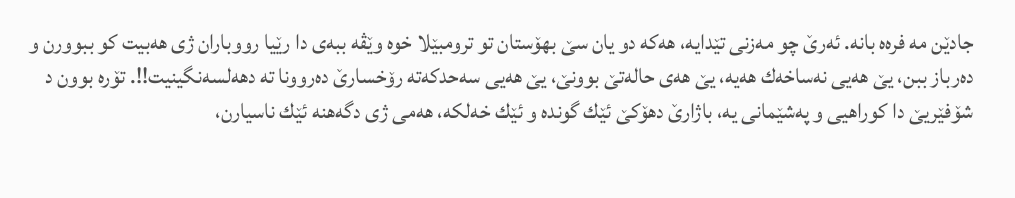جادێن مه‌ فره‌ه بانه‌. ئه‌رێ چو مه‌زنى تێدایه‌، هه‌كه‌ دو یان سێ بهۆستان تو ترومبێلا خوه‌ وێڤه‌ ببه‌ى دا رێیا رووباران ژى هه‌بیت كو ببوورن و ده‌رباز ببن، یێ هه‌یى نه‌ساخه‌ك هه‌یه‌، یێ هه‌ی حاله‌تێ بوونێ، یێ هه‌یى سه‌حدكه‌ته‌ رۆخسارێ ده‌روونا ته‌ دهه‌لسه‌نگینیت!!. تۆره‌ بوون د شۆفێریێ دا كوراهیى و په‌شێمانى یه‌، باژارێ دهۆكێ ئێك گونده‌ و ئێك خه‌لكه‌، هه‌مى ژى دگه‌هنه‌ ئێك ناسیارن،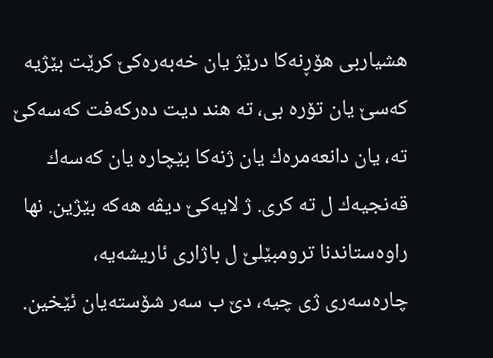هشیاربى هۆڕنه‌كا درێژ یان خه‌به‌ره‌كێ كرێت بێژیه‌ كه‌سێ یان تۆره‌ بى، ته‌ هند دیت ده‌ركه‌فت كه‌سه‌كێ ته‌، یان دانعه‌مره‌ك یان ژنه‌كا بێچاره‌ یان كه‌سه‌ك قه‌نجیه‌ك ل ته‌ كرى. ژ لایه‌كێ دیڤه‌ هه‌كه‌ بێژین. نها راوه‌ستاندنا ترومبێلێ ل باژارى ئاریشه‌یه‌، چاره‌سه‌رى ژى چیه‌، دێ ب سه‌ر شۆسته‌یان ئێخین.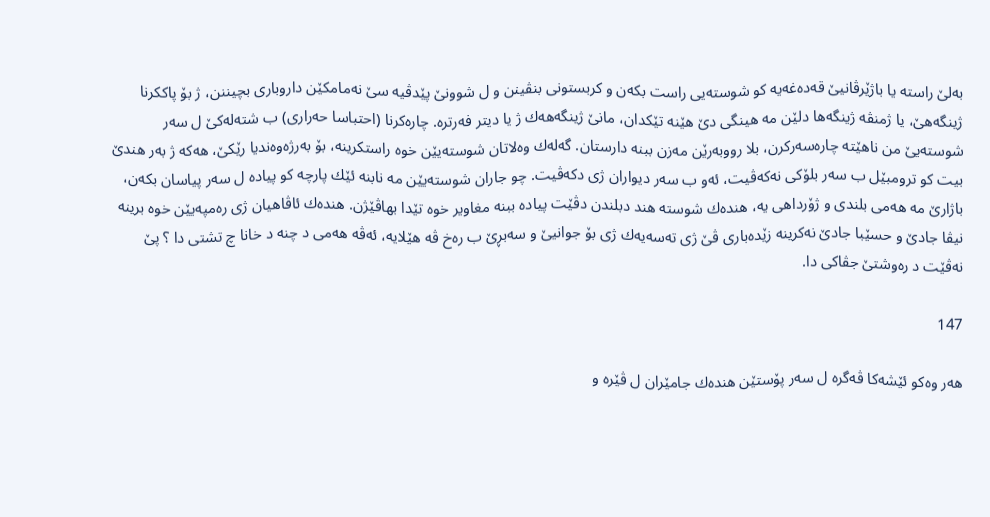به‌لێ راسته‌ یا باژێرڤانیێ قه‌ده‌غه‌یه‌ كو شوسته‌یى راست بكه‌ن و كربستونى بنڤینن و ل شوونێ پێدڤیه‌ سێ نه‌مامكێن داروبارى بچیننن، ژ بۆ پاككرنا ژینگه‌هێ، یا ژمنڤه‌ ژینگه‌ها دلێن مه‌ هینگى دێ هێنه‌ تێكدان، مانێ ژینگه‌هه‌ك ژ یا دیتر فه‌رتره‌. چاره‌كرنا (احتباسا حه‌رارى) ب شته‌له‌كێ ل سه‌ر شوسته‌یێ من ناهێته‌ چاره‌سه‌ركرن، بلا رووبه‌رێن مه‌زن ببنه‌ دارستان. گه‌له‌ك وه‌لاتان شوسته‌یێن خوه‌ راستكرینه‌، بۆ به‌رژه‌وه‌ندیا رێكێ، هه‌كه‌ ژ به‌ر هندێ بیت كو ترومبێل ب سه‌ر بلۆكى نه‌كه‌ڤیت، ئه‌و ب سه‌ر دیواران ژى دكه‌ڤیت. چو جاران شوسته‌یێن مه‌ نابنه‌ ئێك پارچه‌ كو پیاده‌ ل سه‌ر پیاسان بكه‌ن، باژارێ مه‌ هه‌مى بلندى و ژۆرداهى یه‌، هنده‌ك شوسته‌ هند دبلندن دڤێت پیاده‌ ببنه‌ مغاویر خوه‌ تێدا بهاڤێژن. هنده‌ك ئاڤاهیان ژى ره‌مپه‌یێن خوه‌ برینه‌ نیڤا جادێ و حسێبا جادێ نه‌كرینه‌ زێده‌بارى ڤێ ژى ته‌سه‌یه‌ك ژى بۆ جوانیێ و سه‌بڕێ ب ره‌خ ڤه‌ هێلایه‌، ئه‌ڤه‌ هه‌مى د چنه‌ د خانا چ تشتى دا ؟ پێ نه‌ڤێت د ره‌وشتێ جڤاكى دا.

147

هه‌ر وه‌كو ئێشه‌كا ڤه‌گره‌ ل سه‌ر پۆستێن هنده‌ك جامێران ل ڤێره‌ و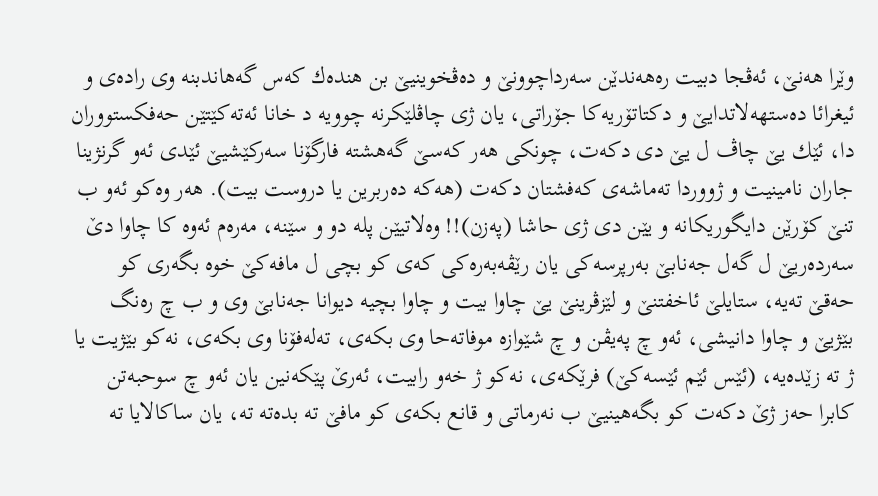وێرا هه‌نێ، ئه‌ڤجا دبیت ره‌هه‌ندێن سه‌رداچوونێ و ده‌ڤخوینیێ بن هنده‌ك كه‌س گه‌هاندبنه‌ وى راده‌ی و ئیغرائا ده‌ستهه‌لاتدایێ و دكتاتۆریه‌كا جۆراتى، یان ژى چاڤلێكرنه‌ چوویه‌ د خانا ئه‌ته‌كێتێن حه‌فكستووران دا، ئێك یێ چاڤ ل یێ دى دكه‌ت، چونكى هه‌ر كه‌سێ گه‌هشته‌ فارگۆنا سه‌ركێشیێ ئێدى ئه‌و گرنژینا جاران نامینیت و ژووردا ته‌ماشه‌ى كه‌فشتان دكه‌ت (هه‌كه‌ ده‌ربرین یا دروست بیت). هه‌ر وه‌كو ئه‌و ب تنێ كۆرێن دایگوریكانه‌ و یێن دی ژى حاشا (په‌زن)!! وه‌لاتیێن پله‌ دو و سێنه‌، مه‌ره‌م ئه‌وه‌ كا چاوا دێ سه‌رده‌ریێ ل گه‌ل جه‌نابێ به‌رپرسه‌كى یان رێڤه‌به‌ره‌كى كه‌ی كو بچی ل مافه‌كێ خوه‌ بگه‌ری كو حه‌قێ ته‌یه‌، ستایلێ ئاخفتنێ و لێزڤرینێ یێ چاوا بیت و چاوا بچیه‌ دیوانا جه‌نابێ وى و ب چ ره‌نگ بێژیێ و چاوا دانیشى، ئه‌و چ په‌یڤن و چ شێوازه‌ موفاته‌حا وى بكه‌ى، ته‌له‌فۆنا وى بكه‌ى، نه‌كو بێژیت یا ژ ته‌ زێده‌یه‌، (ئێس ئێم ئێسه‌كێ) فرێكه‌ى، نه‌كو ژ خه‌و رابیت، ئه‌رێ پێكه‌نین یان ئه‌و چ سوحبه‌تن كابرا حه‌ز ژێ دكه‌ت كو بگه‌هینیێ ب نه‌رماتى و قانع بكه‌ى كو مافێ ته‌ بده‌ته‌ ته‌، یان ساكالایا ته‌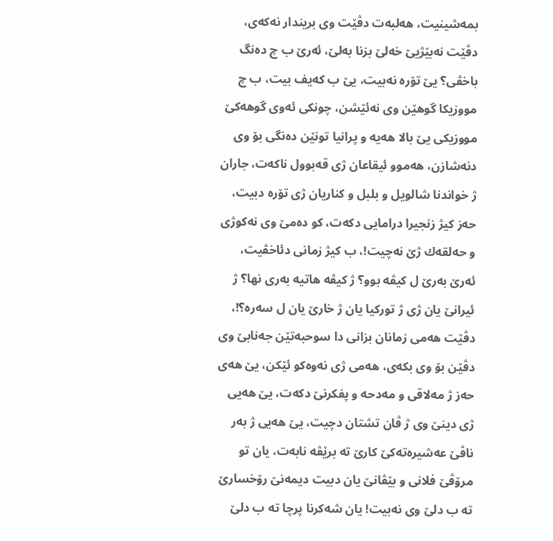بمه‌شینیت، هه‌لبه‌ت دڤێت وى بریندار نه‌كه‌ى، دڤێت نه‌بێژیێ خه‌لێ بزنا به‌لێ، ئه‌رێ ب چ ده‌نگ باخڤى؟ یێ تۆره‌ نه‌بیت، یێ ب كه‌یف بیت، ب چ مووزیكا گوهێن وى نه‌ئێشن، چونكى ئه‌وى گوهه‌كێ مووزیكى یێ بالا هه‌یه‌ و پرانیا تونێن ده‌نگى بۆ وى دنه‌شازن، هه‌موو ئیقاعان ژى قه‌بوول ناكه‌ت، جاران ژ خواندنا شالویل و بلبل و كناریان ژى تۆره‌ دبیت، حه‌ز كیژ زنجیرا درامایى دكه‌ت، كو ده‌مێ وى نه‌كوژى و حه‌لقه‌ك ژێ نه‌چیت!، ب كیژ زمانى دئاخڤیت، ئه‌رێ به‌رێ ل كیڤه‌ بوو؟ ژ كیڤه‌ هاتیه‌ به‌رى نها؟ ژ ئیرانێ یان ژى ژ توركیا یان ژ خارێ یان ل سه‌ره‌؟!، دڤێت هه‌مى زمانان بزانى دا سوحبه‌تێن جه‌نابێ وى دڤێن بۆ وى بكه‌ى، هه‌مى ژى نه‌وه‌كو ئێكن، یێ هه‌ى حه‌ز ژ مه‌لاقی و مه‌دحه‌ و پفكرنێ دكه‌ت، یێ هه‌یى ژى دینێ وى ژ ڤان تشتان دچیت، یێ هه‌یى ژ به‌ر ناڤێ عه‌شیره‌ته‌كێ كارێ ته‌ برێڤه‌ نابه‌ت، یان تو مرۆڤێ فلانى و بێڤانێ یان دبیت دیمه‌نێ رۆخسارێ ته‌ ب دلێ وى نه‌بیت! یان شه‌كرنا پرچا ته‌ ب دلێ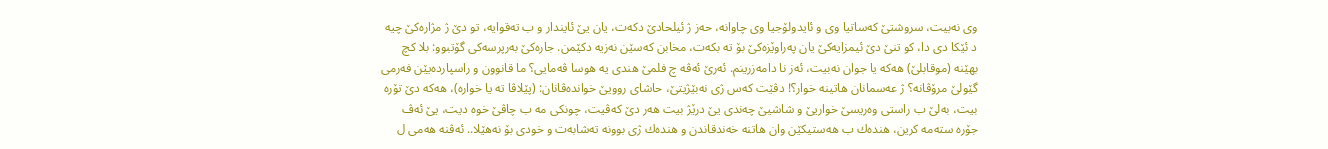وى نه‌بیت، سروشتێ كه‌ساتیا وى و ئایدولۆجیا وى چاوانه‌، حه‌ز ژ ئیلحادێ دكه‌ت، یان یێ ئایندار و ب ته‌قوایه‌، تو دێ ژ مژاره‌كێ چیه‌ د ئێكا دى دا، كو تنێ دێ ئیمزایه‌كێ یان په‌راوێزه‌كێ بۆ ته‌ بكه‌ت، مخابن كه‌سێن نه‌زیه دكێمن. جاره‌كێ به‌رپرسه‌كى گۆتبوو: بلا كچ بهێنه‌ (موقابلێ) هه‌كه‌ یا جوان نه‌بیت، ئه‌ز نا دامه‌زرینم. ئه‌رێ ئه‌ڤه‌ چ فلمێ هندى یه‌ هوسا ڤه‌مایى؟ ما قانوون و راسپارده‌یێن فه‌رمى گێولێ مرۆڤانه‌؟ ژ عه‌سمانان هاتینه‌ خوار؟! دڤێت كه‌س ژى نه‌بێژیتێ، حاشاى روویێ خوانده‌ڤانان: (پێلاڤا ته‌ یا خواره‌)، هه‌كه‌ دێ تۆره‌ بیت، به‌لێ ب راستى وه‌ریسێ خواریێ و شاشیێ چه‌ندى یێ درێژ بیت هه‌ر دێ كه‌ڤیت، چونكی مه‌ ب چاڤێ خوه‌ دیت، یێ ئه‌ڤ جۆره‌ سته‌مه‌ كرین، هنده‌ك ب هه‌ستیكێن وان هاتنه‌ خه‌ندقاندن و هنده‌ك ژى بوونه‌ ته‌شابه‌ت و خودى بۆ نه‌هێلا.. ئه‌ڤنه‌ هه‌مى ل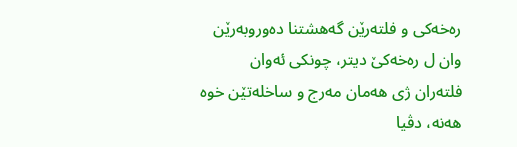ره‌خه‌كى و فلته‌رێن گه‌هشتنا ده‌وروبه‌رێن وان ل ره‌خه‌كێ دیتر، چونكی ئه‌وان فلته‌ران ژى هه‌مان مه‌رج و ساخله‌تێن خوه‌ هه‌نه‌، دڤیا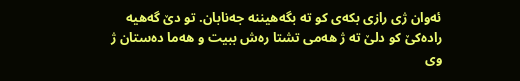ئه‌وان ژى رازى بكه‌ى كو ته‌ بگه‌هیننه‌ جه‌نابان. تو دێ گه‌هیه‌ راده‌كێ كو دلێ ته‌ ژ هه‌مى تشتا ره‌ش ببیت و هه‌ما ده‌ستان ژ وى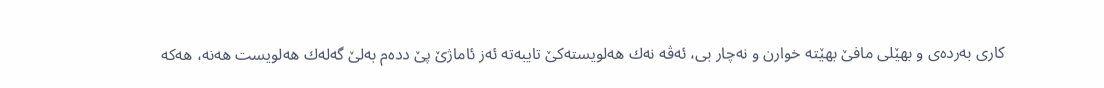كارى به‌رده‌ی و بهێلى مافێ بهێته‌ خوارن و نه‌چار بى، ئه‌ڤه‌ نه‌ك هه‌لویسته‌كێ تایبه‌ته‌ ئه‌ز ئاماژێ پێ دده‌م به‌لێ گه‌له‌ك هه‌لویست هه‌نه‌، هه‌كه‌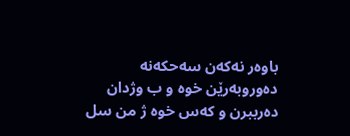باوه‌ر نه‌كه‌ن سه‌حكه‌نه‌ ده‌وروبه‌رێن خوه‌ و ب وژدان ده‌رببرن و كه‌س خوه‌ ژ من سل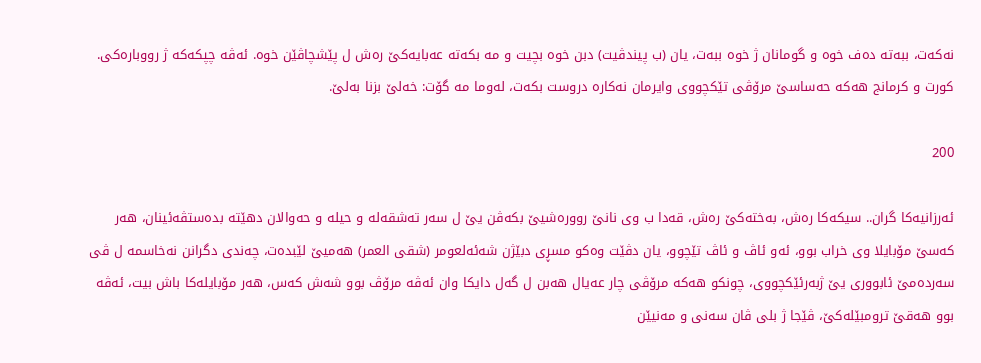نه‌كه‌ت، ببه‌ته‌ ده‌ف خوه‌ و گومانان ژ خوه‌ ببه‌ت، یان (ب پیندڤیت) دبن خوه‌ بچیت و مه‌ بكه‌ته‌ عه‌بایه‌كێ ره‌ش ل پێشچاڤێن خوه‌. ئه‌ڤه‌ چپكه‌كه‌ ژ رووباره‌كى. كورت و كرمانج هه‌كه‌ حه‌ساسێ مرۆڤى تێكچووی وایرمان نه‌كاره‌ دروست بكه‌ت، له‌وما مه‌ گۆت: خه‌لێ بزنا به‌لێ.

200

ئه‌رزانیه‌كا گران.. سیكه‌كا ره‌ش، به‌خته‌كێ ره‌ش، قه‌دا ب وى نانێ رووره‌شیێ بكه‌ڤن یێ ل سه‌ر ته‌شقه‌له‌ و حیله‌ و حه‌والان دهێته‌ بده‌ستڤه‌ئینان، هه‌ر كه‌سێ مۆبایلا وى خراب بوو، ئه‌و ئاڤ و ئاڤ تێچوو، یان دڤێت وه‌كو مسڕى دبێژن شه‌ئه‌لعومر (شقى العمر) هه‌میێ لێبده‌ت، چه‌ندى دگرانن نه‌خاسمه‌ ل ڤى سه‌رده‌مێ ئابوورى یێ ژبه‌رئێكچووى، چونكو هه‌كه‌ مرۆڤى چار عه‌یال هه‌بن ل گه‌ل دایكا وان ئه‌ڤه‌ مرۆڤ بوو شه‌ش كه‌س، هه‌ر مۆبایله‌كا باش بیت، ئه‌ڤه‌ بوو هه‌قێ ترومبێله‌كێ، ڤێجا ژ بلى ڤان سه‌نى و مه‌نیێن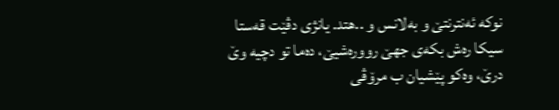نوكه‌ ئه‌نترنتێ و به‌لانس و ..هتد. یانژى دڤێت قه‌ستا سیكا ره‌ش بكه‌ى جهێ رووره‌شیێ، ده‌ما تو دچیه‌ وێ درێ، وه‌كو پێشیان ب مرۆڤى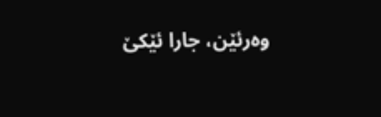وه‌رئێن، جارا ئێكێ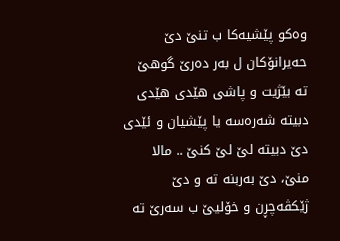وه‌كو پێشیه‌كا ب تنێ دێ حه‌یرانۆكان ل به‌ر ده‌رێ گوهێ ته‌ بێژیت و پاشى هێدى هێدى دبیته‌ شه‌ره‌سه‌ یا پێشیان و ئێدى دێ دبیته‌ لێ لێ كنێ .. مالا منێ، دێ به‌ربنه‌ ته‌ و دێ ژێكڤه‌چڕن و خۆلیێ ب سه‌رێ ته‌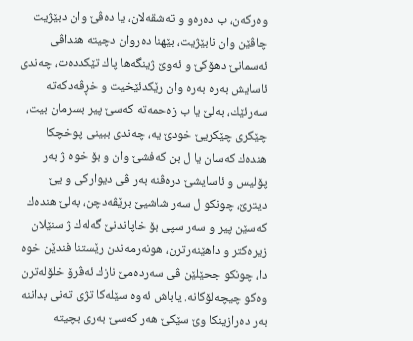وه‌ركه‌ن، ب ده‌ره‌و و ته‌شقه‌لان، یا ده‌ڤێ وان دبێژیت چاڤێن وان نابێژیت، بێهنا ده‌روان دچیته‌ هنداڤى ئه‌سمانێ دهۆكێ و ئه‌وێ ژینگه‌ها پاك تێكدده‌ت، چه‌ندى ئاسایش به‌ره‌ به‌ره‌ وان رێكدئێخیت و خڕڤه‌دكه‌ته‌ سه‌رئێك، به‌لێ یا ب زه‌حمه‌ته‌ كه‌سێ پیر بسرمان بیت، چێكرى چێكریێ خودێ یه‌، چه‌ندى ببینى پوخچكا هنده‌ك كه‌سان یا ل بن كه‌فشێ وان و بۆ خوه‌ ژ به‌ر پۆلیس و ئاسایشێ دره‌ڤنه‌ به‌ر ڤى دیواركى و یێ دیترێ، چونكو ل سه‌ر شاشیێ برێڤه‌دچن، به‌لێ هنده‌ك كه‌سێن پیر و سه‌ر سپى بۆ خاپاندنێ گه‌له‌ك ژ سنێلان زیره‌كتر و داهێنه‌رترن، هونه‌رمه‌ندن رێستنا فندێن خوه‌ دا، چونكو جحێلێن ڤى سه‌رده‌مێ نازك ئه‌ڤرۆ خلۆله‌ترن وه‌كو چیچه‌لۆكانه‌. یاباش ئه‌وه‌ سێله‌كا تژى ته‌نى بداننه‌ به‌ر ده‌رازینكا وێ سێكێ هه‌ر كه‌سێ به‌رى بچیته‌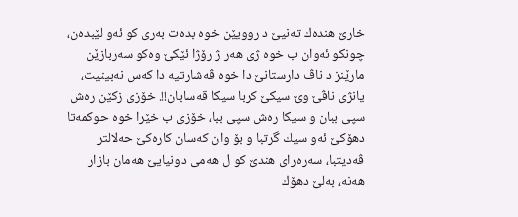خارێ هنده‌ك ته‌نیێ د روویێن خوه‌ بده‌ت به‌رى كو ئه‌و لێبده‌ن، چونكو ئه‌وان ب خوه‌ ژى هه‌ر ژ رۆژا ئێكێ وه‌كو سه‌ربازێن مارێنز د ناڤ دارستانێ دا خوه‌ ڤه‌شارتیه‌ دا كه‌س نه‌بینیت، یانژى ناڤێ وێ سیكێ كربا سیكا قه‌سابان!!. خۆزى زكێن ره‌ش سپى ببان و سیكا ره‌ش سپى ببا، خۆزى ب خێرا خوه‌ حوكمه‌تا دهۆكێ ئه‌و سیك گرتبا و بۆ وان كه‌سان كاره‌كێ حه‌لالتر ڤه‌دیتبا، سه‌ره‌راى هندێ كو ل هه‌مى دونیایێ هه‌مان بازار هه‌نه‌، به‌لێ دهۆك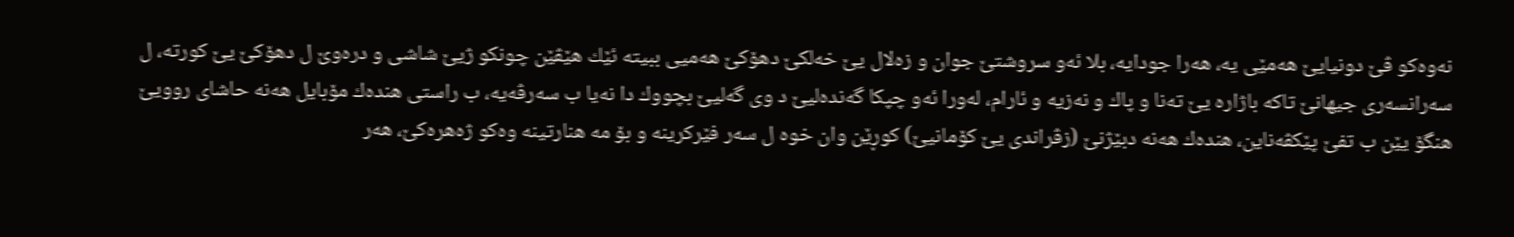نه‌وه‌كو ڤێ دونیایێ هه‌مێى یه‌، هه‌را جودایه‌، بلا ئه‌و سروشتێ جوان و زه‌لال یێ خه‌لكێ دهۆكێ هه‌میى ببیته‌ ئێك هێڤێن چونكو ژیێ شاشى و دره‌وێ ل دهۆكێ یێ كورته‌، ل سه‌رانسه‌رى جیهانێ تاكه‌ باژاره‌ یێ ته‌نا و پاك و نه‌زیه و ئارام، له‌ورا ئه‌و چپكا گه‌نده‌لیێ د وى گه‌لیێ بچووك دا نه‌یا ب سه‌رڤه‌یه‌، ب راستى هنده‌ك مۆبایل هه‌نه‌ حاشاى روویێ هنگۆ یێن ب تفێ پێكڤه‌ناین، هنده‌ك هه‌نه‌ دبێژنێ (زڤراندی یێ كۆمانیێ) كوڕێن وان خوه‌ ل سه‌ر فێركرینه‌ و بۆ مه‌ هنارتینه‌ وه‌كو ژه‌هره‌كێ، هه‌ر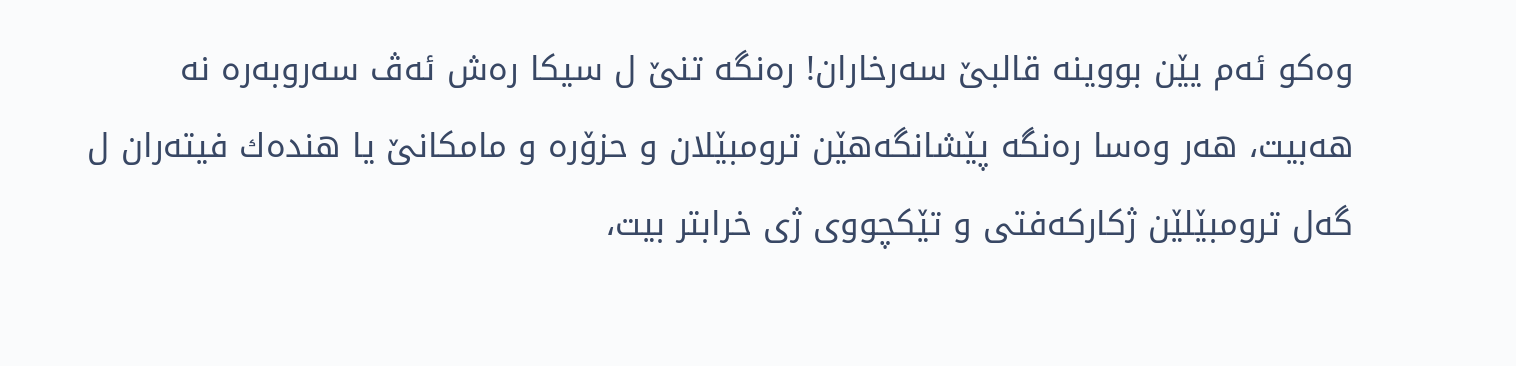وه‌كو ئه‌م یێن بووینه‌ قالبێ سه‌رخاران! ره‌نگه‌ تنێ ل سیكا ره‌ش ئه‌ڤ سه‌روبه‌ره‌ نه‌ هه‌بیت، هه‌ر وه‌سا ره‌نگه‌ پێشانگه‌هێن ترومبێلان و حزۆره‌ و مامكانێ یا هنده‌ك فیته‌ران ل گه‌ل ترومبێلێن ژكاركه‌فتى و تێكچووى ژى خرابتر بیت،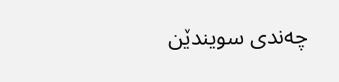چه‌ندى سویندێن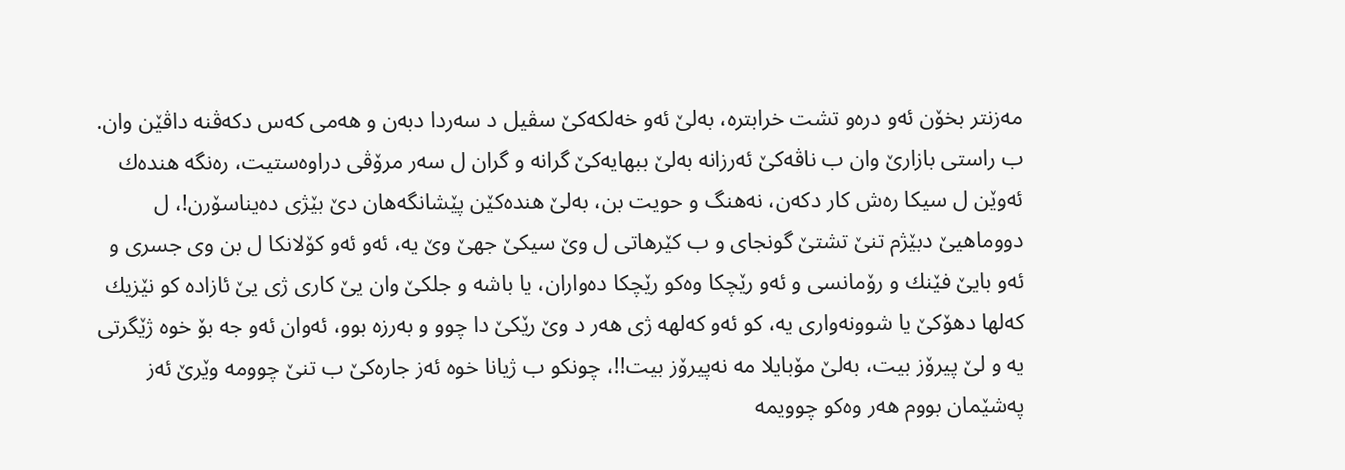مه‌زنتر بخۆن ئه‌و دره‌و تشت خرابتره‌، به‌لێ ئه‌و خه‌لكه‌كێ سڤیل د سه‌ردا دبه‌ن و هه‌مى كه‌س دكه‌ڤنه‌ داڤێن وان. ب راستى بازارێ وان ب ناڤه‌كێ ئه‌رزانه‌ به‌لێ ببهایه‌كێ گرانه‌ و گران ل سه‌ر مرۆڤى دراوه‌ستیت، ره‌نگه‌ هنده‌ك ئه‌وێن ل سیكا ره‌ش كار دكه‌ن، نه‌هنگ و حویت بن، به‌لێ هنده‌كێن پێشانگه‌هان دێ بێژى ده‌یناسۆرن!، ل دووماهیێ دبێژم تنێ تشتێ گونجاى و ب كێرهاتى ل وێ سیكێ جهێ وێ یه‌، ئه‌و ئه‌و كۆلانكا ل بن وى جسرى و ئه‌و بایێ فێنك و رۆمانسى و ئه‌و رێچكا وه‌كو رێچكا ده‌واران، یا باشه‌ و جلكێ وان یێ كارى ژى یێ ئازاده‌ كو نێزیك كه‌لها دهۆكێ یا شوونه‌وارى یه‌، كو ئه‌و كه‌لهه‌ ژى هه‌ر د وێ رێكێ دا چوو و به‌رزه‌ بوو، ئه‌وان ئه‌و جه بۆ خوه‌ ژێگرتى یه‌ و لێ پیرۆز بیت، به‌لێ مۆبایلا مه‌ نه‌پیرۆز بیت!!، چونكو ب ژیانا خوه‌ ئه‌ز جاره‌كێ ب تنێ چوومه‌ وێرێ ئه‌ز په‌شێمان بووم هه‌ر وه‌كو چوویمه‌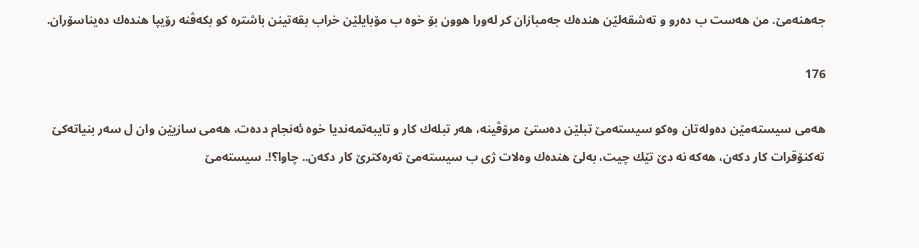جه‌هنه‌مێ. من هه‌ست ب ده‌رو و ته‌شقه‌لێن هنده‌ك جه‌مبازان كر له‌ورا هوون بۆ خوه‌ ب مۆبایلێن خراب بقه‌تینن باشتره‌ كو بكه‌ڤنه‌ رۆیپا هنده‌ك ده‌یناسۆران.

176

هه‌می سیسته‌مێن ده‌وله‌تان وه‌كو سیسته‌مێ تبلێن ده‌ستێ مرۆڤینه‌، هه‌ر تبله‌ك كار و تایبه‌تمه‌ندیا خوه‌ ئه‌نجام دده‌ت، هه‌می سازیێن وان ل سه‌ر بنیاته‌كێ ته‌كنۆقرات كار دكه‌ن، هه‌كه‌ نه‌ دێ تێك چیت، به‌لێ هنده‌ك وه‌لات ژی ب سیسته‌مێ ته‌ره‌كترێ كار دكه‌ن.. چاوا؟!. سیسته‌مێ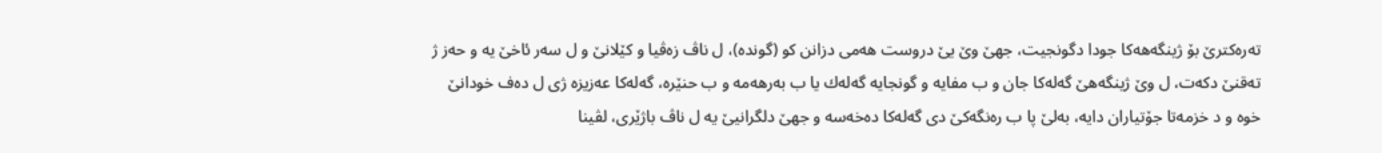ته‌ره‌كترێ بۆ ژینگه‌هه‌كا جودا دگونجیت، جهێ وێ یێ دروست هه‌می دزانن كو (گونده‌)، ل ناڤ زه‌ڤیا و كێلانێ و ل سه‌ر ئاخێ یه‌ و حه‌ز ژ ته‌قنێ دكه‌ت، ل وێ ژینگه‌هێ گه‌له‌كا جان و ب مفایه‌ و گونجایه‌ گه‌له‌ك یا ب به‌رهه‌مه‌ و ب حنێره‌، گه‌له‌كا عه‌زیزه‌ ژی ل ده‌ف خودانێ خوه‌ و د خزمه‌تا جۆتیاران دایه‌، به‌لێ پا ب ره‌نگه‌كێ دی گه‌له‌كا ده‌خه‌سه‌ و جهێ دلگرانیێ یه‌ ل ناڤ باژێری، لڤینا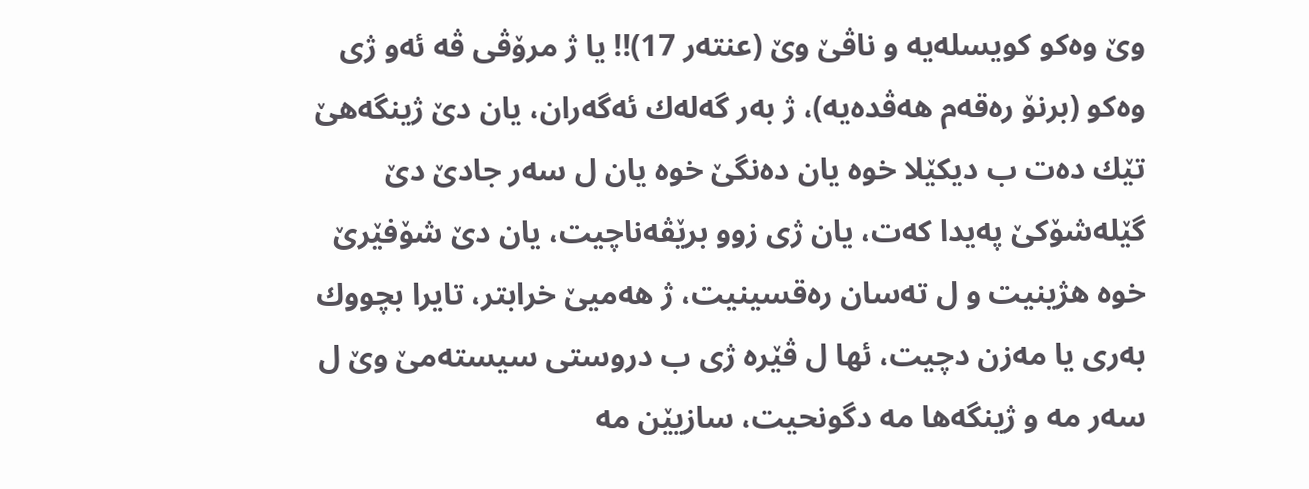وێ وه‌كو كویسله‌یه‌ و ناڤێ وێ (عنته‌ر 17)!! یا ژ مرۆڤی ڤه‌ ئه‌و ژی وه‌كو (برنۆ ره‌قه‌م هه‌ڤده‌یه‌)، ژ به‌ر گه‌له‌ك ئه‌گه‌ران، یان دێ ژینگه‌هێ تێك ده‌ت ب دیكێلا خوه‌ یان ده‌نگێ خوه‌ یان ل سه‌ر جادێ دێ گێله‌شۆكێ په‌یدا كه‌ت، یان ژی زوو برێڤه‌ناچیت، یان دێ شۆفێرێ خوه‌ هژینیت و ل ته‌سان ره‌قسینیت، ژ هه‌میێ خرابتر، تایرا بچووك به‌ری یا مه‌زن دچیت، ئها ل ڤێره‌ ژی ب دروستی سیسته‌مێ وێ ل سه‌ر مه‌ و ژینگه‌ها مه‌ دگونحیت، سازیێن مه‌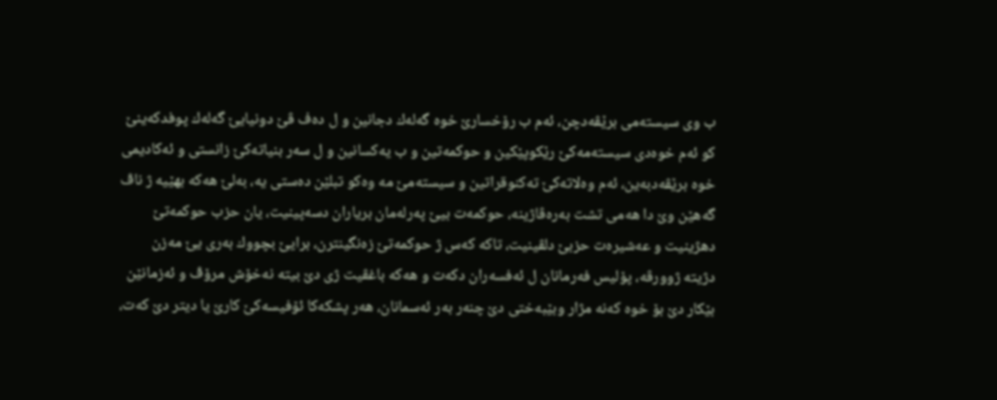ب وی سیسته‌می برێڤه‌دچن، ئه‌م ب رۆخسارێ خوه‌ گه‌له‌ك دجانین و ل ده‌ف ڤێ دونیایێ گه‌له‌ك پوفدكه‌ینێ كو ئه‌م خوه‌دی سیسته‌مه‌كێ رێكوپێكین و حوكمه‌تین و ب یه‌كسانین و ل سه‌ر بنیاته‌كێ زانستی و ئه‌كادیمی خوه‌ برێڤه‌دبه‌ین، ئه‌م وه‌لاته‌كێ ته‌كنوقراتین و سیسته‌مێ مه‌ وه‌كو تبلێن ده‌ستی یه‌، به‌لێ هه‌كه‌ بهێیه‌ ژ ناڤ گه‌هێن وێ دا هه‌می تشت به‌ره‌ڤاژینه‌، حوكمه‌ت بیێ په‌رله‌مان بریاران دسه‌پینیت، یان حزب حوكمه‌تێ دهژینیت و عه‌شیره‌ت حزبێ دلڤینیت، تاكه‌ كه‌س ژ حوكمه‌تێ زه‌نگینترن، برایێ بچووك به‌ری یێ مه‌زن دژیته‌ ژوورڤه‌، پۆلیس فه‌رمانان ل ئه‌فسه‌ران دكه‌ت و هه‌كه‌ باغڤیت ژی دێ بیته‌ نه‌خۆش مرۆڤ و ئه‌زمانێن بێكار دێ بۆ خوه‌ كه‌نه‌ مژار وبێبه‌ختی دێ چنه‌ر به‌ر ئه‌سمانان، هه‌ر پشكه‌كا ئۆفیسه‌كێ كارێ یا دیتر دێ كه‌ت،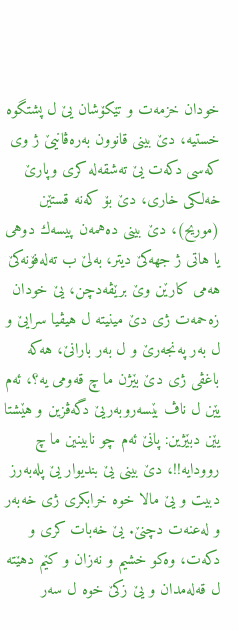خودان خزمه‌ت و تێكۆشان یێ ل پشتگوه خستیه‌، دێ بینی قانوون به‌ره‌ڤانیێ ژ وی كه‌سی دكه‌ت یێ ته‌شقه‌له‌ كری وپارێ خه‌لكی خاری، دێ بۆ كه‌نه‌ قستێن (موریح)، دێ بینی ده‌همه‌ن پیسه‌ك دوهی یا هاتی ژ جهه‌كێ دیتر، به‌لێ ب ته‌له‌فۆنه‌كێ هه‌می كارێن وێ برێڤه‌دچن، یێ خودان زه‌حمه‌ت ژی دێ مینیته‌ ل هیڤیا سرایێ و ل به‌ر په‌نجه‌رێ و ل به‌ر بارانێ، هه‌كه‌ باغڤی ژی دێ بێژن ما چ قه‌ومی یه‌؟، ئه‌م یێن ل ناڤ بێسه‌روبه‌ریێ دگه‌ڤزین و هێشتا یێن دبێژین: پانێ ئه‌م چو نابینین ما چ روودایه‌!!، دێ بینی یێ بندیوار یێ پله‌به‌رز دبیت و یێ مالا خوه‌ خرابكری ژی خه‌به‌ر و له‌عنه‌ت دچنێ. یێ خه‌بات كری و دكه‌ت، وه‌كو خشیم و نه‌زان و كێم دهێته‌ ل قه‌له‌مدان و یێ زكێ خوه‌ ل سه‌ر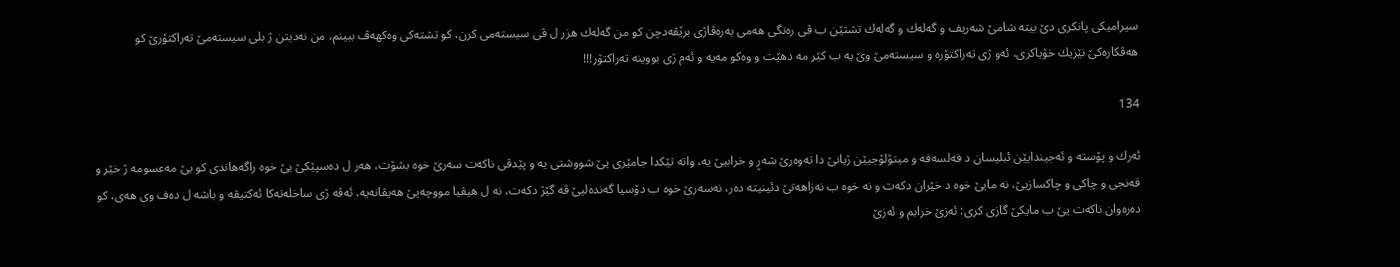سیرامیكی پانكری دێ بیته‌ شامێ شه‌ریف و گه‌له‌ك و گه‌له‌ك تشتێن ب ڤی ره‌نگی هه‌می به‌ره‌ڤاژی برێڤه‌دچن كو من گه‌له‌ك هزر ل ڤی سیسته‌می كرن، كو تشته‌كی وه‌كهه‌ڤ ببینم، من نه‌دیتن ژ بلی سیسته‌مێ ته‌راكتۆرێ كو هه‌ڤكاره‌كێ نێزیك خۆیاكری، ئه‌و ژی ته‌راكتۆره‌ و سیسته‌مێ وێ یه‌ ب كێر مه‌ دهێت و وه‌كو مه‌یه‌ و ئه‌م ژی بووینه‌ ته‌راكتۆر!!!

134

ئه‌رك و پۆسته‌ و ئه‌جیندایێن ئبلیسان د فه‌لسه‌فه‌ و میتۆلۆجیێن ژیانێ دا ته‌وه‌رێ شه‌ڕ و خرابیێ یه‌، واته‌ تێكدا جامێری یێ شووشتی یه‌ و پێدڤی ناكه‌ت سه‌رێ خوه‌ بشۆت، هه‌ر ل ده‌سپێكێ یێ خوه‌ راگه‌هاندی كو یێ مه‌عسومه‌ ژ خێر و قه‌نجی و چاكی و چاكسازیێ، نه‌ مایێ خوه‌ د خێران دكه‌ت و نه‌ خوه‌ ب نه‌زاهه‌تێ دئینیته‌ ده‌ر، نه‌سه‌رێ خوه‌ ب دۆسیا گه‌نده‌لیێ ڤه‌ گێژ دكه‌ت، نه‌ ل هیڤیا مووچه‌یێ هه‌یڤانه‌یه‌، ئه‌ڤه‌ ژی ساخله‌ته‌كا ئه‌كتیڤه‌ و باشه‌ ل ده‌ف وی هه‌ی، كو ده‌ره‌وان ناكه‌ت یێ ب مایكێ گازی كری: ئه‌زێ خرابم و ئه‌زێ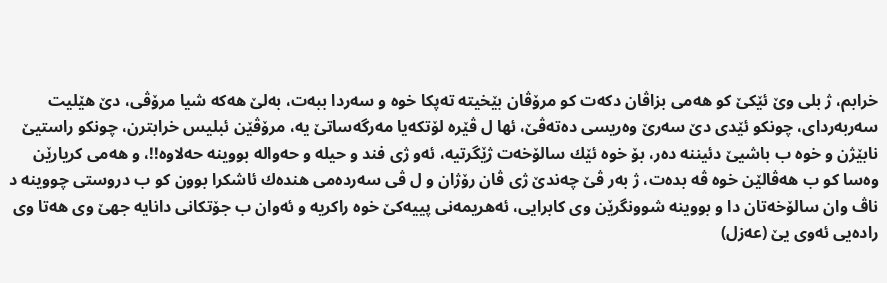خرابم، ژ بلی وێ ئێكێ كو هه‌می بزاڤان دكه‌ت كو مرۆڤان بێخیته‌ ته‌پكا خوه‌ و سه‌ردا ببه‌ت، به‌لێ هه‌كه‌ شیا مرۆڤی، دێ هێلیت سه‌ربه‌ردای، چونكو ئێدی دێ سه‌رێ وه‌ریسی ده‌ته‌ڤێ، ئها ل ڤێره‌ لۆتكه‌یا مه‌رگه‌ساتێ یه‌، مرۆڤێن ئبلیس خرابترن، چونكو راستیێ نابێژن و خوه‌ ب باشیێ دئیننه‌ ده‌ر، بۆ خوه‌ ئێك سالۆخه‌ت ژێگرتیه‌، ئه‌و ژی فند و حیله‌ و حه‌واله‌ بووینه‌ حه‌لاوه‌!!، و هه‌می كریارێن وه‌سا كو ب هه‌ڤالێن خوه‌ ڤه‌ بده‌ت، ژ به‌ر ڤێ چه‌ندێ ژی ڤان رۆژان و ل ڤی سه‌رده‌می هنده‌ك ئاشكرا بوون كو ب دروستی چووینه‌ د ناڤ وان سالۆخه‌تان دا و بووینه‌ شوونگرێن وی كابرایی، ئه‌هریمه‌نی پییه‌كێ خوه‌ راكریه‌ و ئه‌وان ب جۆتكانی دانایه‌ جهێ وی هه‌تا وی راده‌یی ئه‌وی یێ (عه‌زل)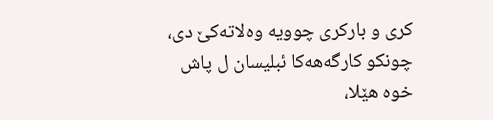كری و باركری چوویه‌ وه‌لاته‌كێ دی، چونكو كارگه‌هه‌كا ئبلیسان ل پاش خوه‌ هێلا،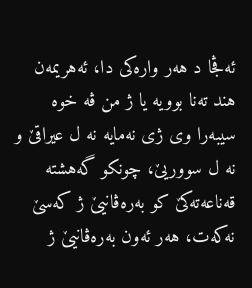ئه‌ڤجا د هه‌ر واره‌كی دا، ئه‌هریمه‌ن هند ته‌نا بوویه‌ یا ژ من ڤه‌ خوه‌ سیبه‌را وی ژی نه‌مایه‌ نه‌ ل عیراقێ و نه‌ ل سووریێ، چونكو گه‌هشته‌ قه‌ناعه‌ته‌كێ كو به‌ره‌ڤانیێ ژ كه‌سێ نه‌كه‌ت، هه‌ر ئه‌ون به‌ره‌ڤانیێ ژ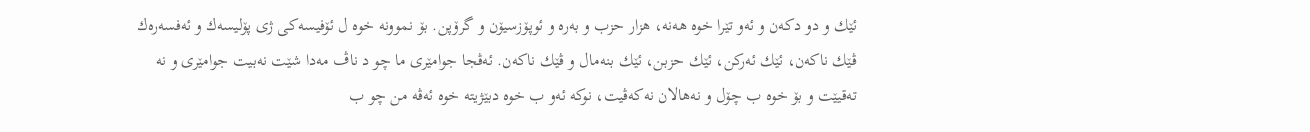ئێك و دو دكه‌ن و ئه‌و تێرا خوه‌ هه‌نه‌، هزار حزب و به‌ره‌ و ئوپۆزسیۆن و گرۆپن. بۆ نموونه‌ خوه‌ ل ئۆفیسه‌كی ژی پۆلیسه‌ك و ئه‌فسه‌ره‌ك ڤێك ناكه‌ن، ئێك ئه‌ركن، ئێك حزبن، ئێك بنه‌مال و ڤێك ناكه‌ن. ئه‌ڤجا جوامێری ما چو د ناڤ مه‌دا شێت نه‌بیت جوامێری و نه‌ ته‌قیێت و بۆ خوه‌ ب چۆل و نه‌هالان نه‌كه‌ڤیت، نوكه‌ ئه‌و ب خوه‌ دبێژیته‌ خوه‌ ئه‌ڤه‌ من چو ب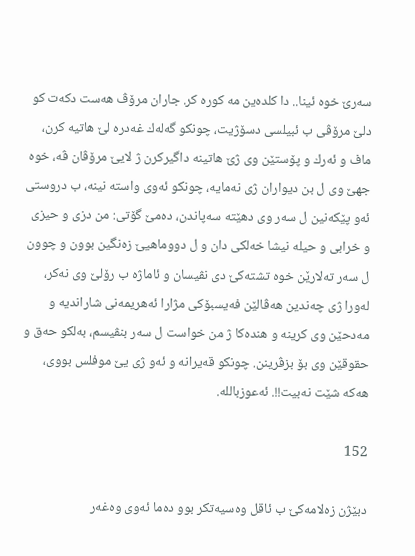سه‌رێ خوه‌ ئینا.. دا كلده‌ین مه‌ كوره‌ كر. جاران مرۆڤ هه‌ست دكه‌ت كو دلێ مرۆڤی ب ئبیلسی دسۆژیت، چونكو گه‌له‌ك غه‌دره‌ لێ هاتیه‌ كرن، ماف و ئه‌رك و پۆستێن وی ژێ هاتینه‌ داگیركرن ژ لایێ مرۆڤان ڤه‌، خوه‌ جهێ وی ل بن دیواران ژی نه‌مایه‌، چونكو ئه‌وی واسته‌ نینه‌، ب دروستی ئه‌و پێكه‌نین ل سه‌ر وی دهێته‌ سه‌پاندن، ده‌مێ گۆتی: من دزی و حیزی و خرابی و حیله‌ نیشا خه‌لكی دان و ل دووماهیێ زه‌نگین بوون و چوون ل سه‌ر ته‌لارێن خوه‌ تشته‌كێ دی نڤیسان و ئاماژه‌ ب رۆلێ وی نه‌كر، له‌ورا ژی چه‌ندین هه‌ڤالێن فه‌یسبۆكی مژارا ئه‌هریمه‌نی شاراندیه‌ و مه‌دحێن وی كرینه‌ و هنده‌كا ژ من خواست ل سه‌ر بنڤیسم، به‌لكو حه‌ق و حقوقێن وی بۆ بزڤرینن. چونكو قه‌یرانه‌ و ئه‌و ژی یێ موفلس بووی، هه‌كه‌ شێت نه‌بیت!!. ئه‌عوزبالله.

152

دبێژن زه‌لامه‌كێ ب ئاقل وه‌سیه‌تكر بوو ده‌ما ئه‌وی وه‌غه‌ر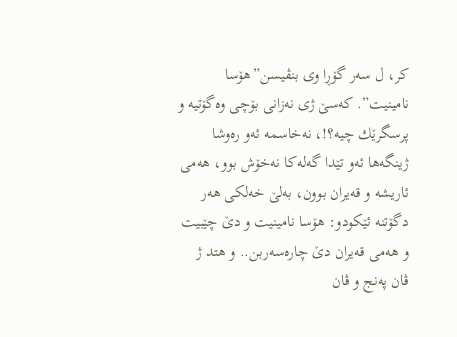كر، ل سه‌ر گۆڕا وی بنڤیسن”هۆسا نامینیت”. كه‌سێ ژی نه‌زانی بۆچی وه‌گۆتیه‌ و پرسگرێك چیه‌؟!، نه‌خاسمه‌ ئه‌و ره‌وشا ژینگه‌ها ئه‌و تێدا گه‌له‌كا نه‌خۆش بوو، هه‌می ئاریشه‌ و قه‌یران بوون، به‌لێ خه‌لكی هه‌ر دگۆتنه‌ ئێكودو: هۆسا نامینیت و دێ چێبیت و هه‌می قه‌یران دێ چاره‌سه‌ربن.. و هتد ژ ڤان په‌نج و ڤان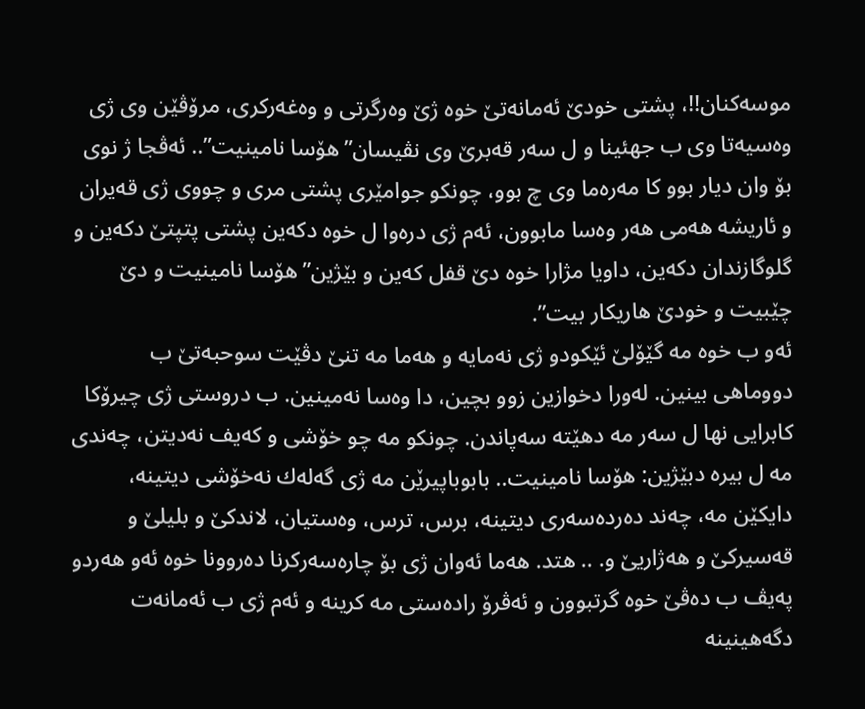موسه‌كنان!!، پشتی خودێ ئه‌مانه‌تێ خوه‌ ژێ وه‌رگرتی و وه‌غه‌ركری، مرۆڤێن وی ژی وه‌سیه‌تا وی ب جهئینا و ل سه‌ر قه‌برێ وی نڤیسان”هۆسا نامینیت”.. ئه‌ڤجا ژ نوی بۆ وان دیار بوو كا مه‌ره‌ما وی چ بوو، چونكو جوامێری پشتی مری و چووی ژی قه‌یران و ئاریشه‌ هه‌می هه‌ر وه‌سا مابوون، ئه‌م ژی دره‌وا ل خوه‌ دكه‌ین پشتی پتپتێ دكه‌ین و گلوگازندان دكه‌ین، داویا مژارا خوه‌ دێ قفل كه‌ین و بێژین”هۆسا نامینیت و دێ چێبیت و خودێ هاریكار بیت”.
ئه‌و ب خوه‌ مه‌ گێۆلێ ئێكودو ژی نه‌مایه‌ و هه‌ما مه‌ تنێ دڤێت سوحبه‌تێ ب دووماهی بینین. له‌ورا دخوازین زوو بچین، دا وه‌سا نه‌مینین. ب دروستی ژی چیرۆكا كابرایی نها ل سه‌ر مه‌ دهێته‌ سه‌پاندن. چونكو مه‌ چو خۆشی و كه‌یف نه‌دیتن، چه‌ندی مه‌ ل بیره‌ دبێژین: هۆسا نامینیت.. بابوباپیرێن مه‌ ژی گه‌له‌ك نه‌خۆشی دیتینه‌، دایكێن مه‌، چه‌ند ده‌رده‌سه‌ری دیتینه‌، برس، ترس، وه‌ستیان، لاندكێ و بلیلێ و قه‌سیركێ و هه‌ژاریێ و. .. هتد. هه‌ما ئه‌وان ژی بۆ چاره‌سه‌ركرنا ده‌روونا خوه‌ ئه‌و هه‌ردو په‌یڤ ب ده‌ڤێ خوه‌ گرتبوون و ئه‌ڤرۆ راده‌ستی مه‌ كرینه‌ و ئه‌م ژی ب ئه‌مانه‌ت دگه‌هینینه‌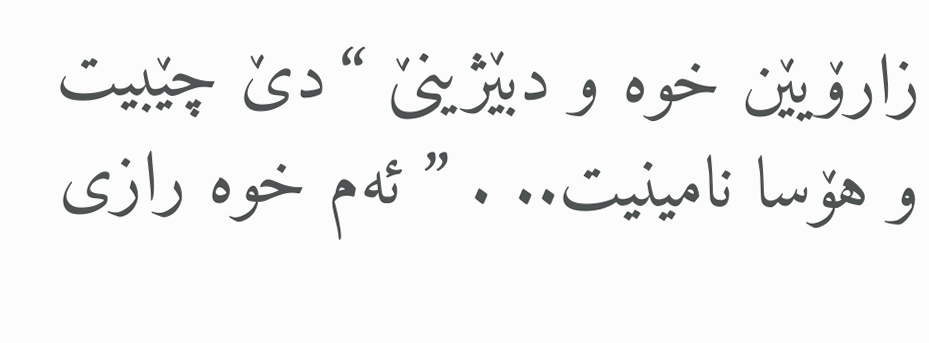زارۆیێن خوه‌ و دبێژینێ “دێ چێبیت و هۆسا نامینیت.. . ” ئه‌م خوه‌ رازی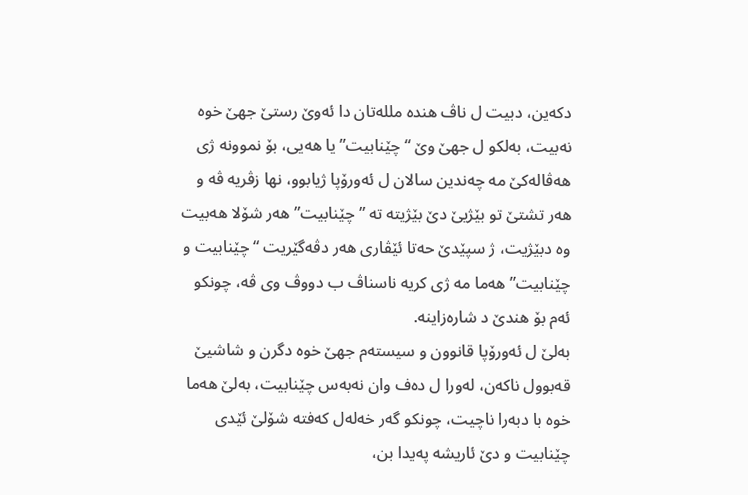دكه‌ین، دبیت ل ناڤ هنده‌ ملله‌تان دا ئه‌وێ رستێ جهێ خوه‌ نه‌بیت، به‌لكو ل جهێ وێ “چێنابیت” یا هه‌یی، بۆ نموونه‌ ژی هه‌ڤاله‌كێ مه‌ چه‌ندین سالان ل ئه‌ورۆپا ژیابوو، نها زڤریه‌ ڤه‌ و هه‌ر تشتێ تو بێژیێ دێ بێژیته‌ ته‌ ” چێنابیت” هه‌ر شۆلا هه‌بیت وه‌ دبێژیت، ژ سپێدێ حه‌تا ئێڤاری هه‌ر دڤه‌گێریت “چێنابیت و چێنابیت” هه‌ما مه‌ ژی كریه‌ ناسناڤ ب دووڤ وی ڤه‌، چونكو ئه‌م بۆ هندێ د شاره‌زاینه‌.
به‌لێ ل ئه‌ورۆپا قانوون و سیسته‌م جهێ خوه‌ دگرن و شاشیێ قه‌بوول ناكه‌ن، له‌ورا ل ده‌ف وان نه‌به‌س چێنابیت، به‌لێ هه‌ما خوه‌ با دبه‌را ناچیت، چونكو گه‌ر خه‌له‌ل كه‌فته‌ شۆلێ ئێدی چێنابیت و دێ ئاریشه‌ په‌یدا بن،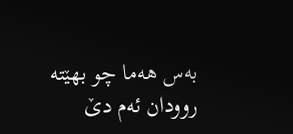به‌س هه‌ما چو بهێته‌ روودان ئه‌م دێ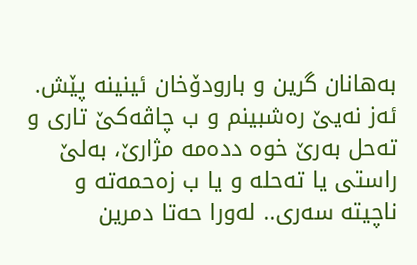به‌هانان گرین و بارودۆخان ئینینه‌ پێش. ئه‌ز نه‌یێ ره‌شبینم و ب چاڤه‌كێ تاری و ته‌حل به‌رێ خوه‌ دده‌مه‌ مژارێ، به‌لێ راستی یا ته‌حله‌ و یا ب زه‌حمه‌ته‌ و ناچیته‌ سه‌ری.. له‌ورا حه‌تا دمرین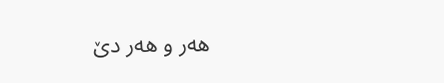هه‌ر و هه‌ر دێ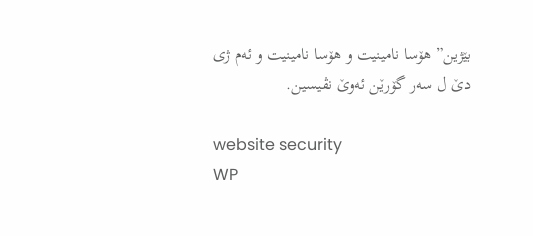بێژین” هۆسا نامینیت و هۆسا نامینیت و ئه‌م ژی دێ ل سه‌ر گۆرێن ئه‌وێ نڤیسین.

website security
WP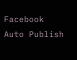Facebook Auto Publish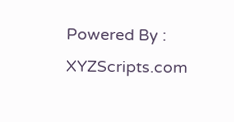Powered By : XYZScripts.com